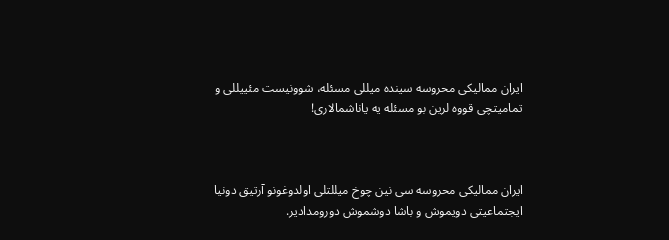ایران ممالیکی محروسه سینده میللی مسئله، شوونیست مئییللی و تمامیتچی قووه لرین بو مسئله یه یاناشمالاری!



ایران ممالیکی محروسه سی نین چوخ میللتلی اولدوغونو آرتیق دونیا ایجتماعیتی دویموش و باشا دوشموش دورومدادیر.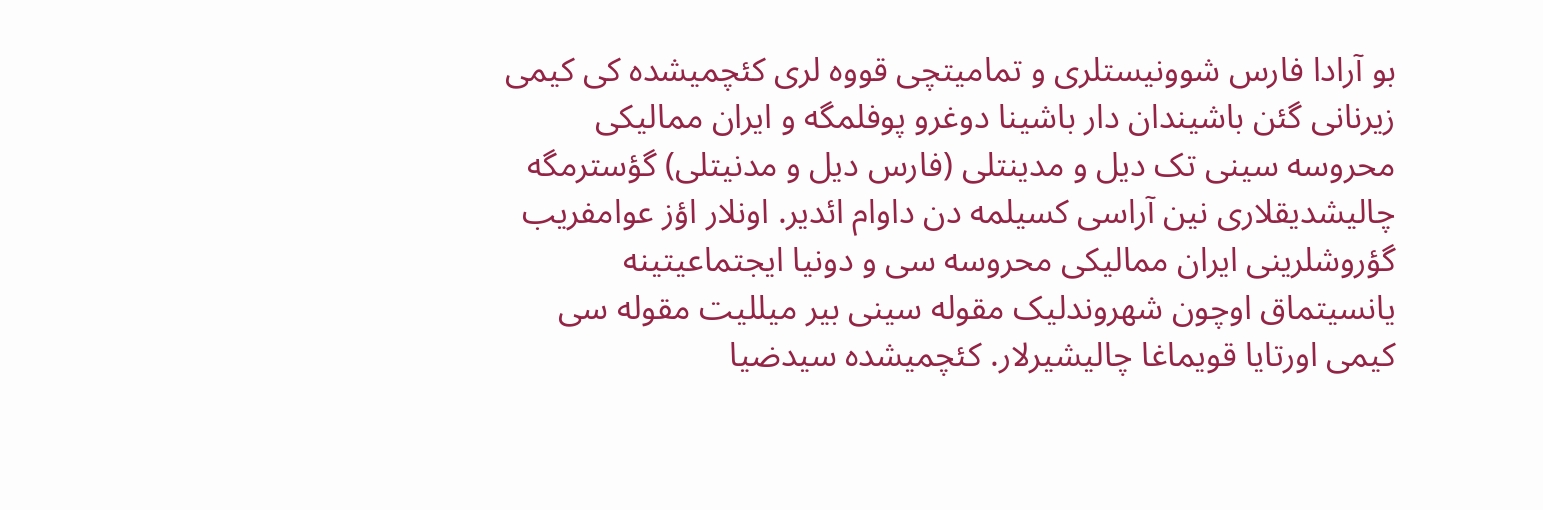بو آرادا فارس شوونیستلری و تمامیتچی قووه لری کئچمیشده کی کیمی زیرنانی گئن باشیندان دار باشینا دوغرو پوفلمگه و ایران ممالیکی محروسه سینی تک دیل و مدینتلی (فارس دیل و مدنیتلی) گؤسترمگه چالیشدیقلاری نین آراسی کسیلمه دن داوام ائدیر. اونلار اؤز عوامفریب گؤروشلرینی ایران ممالیکی محروسه سی و دونیا ایجتماعیتینه یانسیتماق اوچون شهروندلیک مقوله سینی بیر میللیت مقوله سی کیمی اورتایا قویماغا چالیشیرلار. کئچمیشده سیدضیا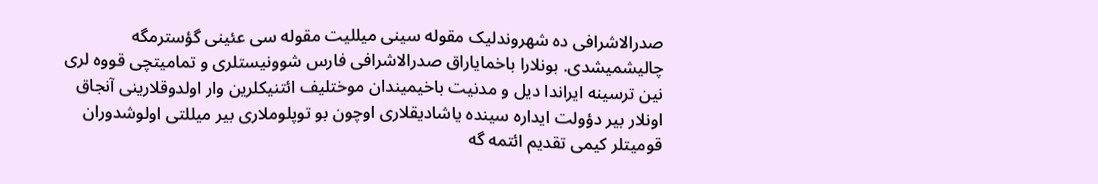صدرالاشرافی ده شهروندلیک مقوله سینی میللیت مقوله سی عئینی گؤسترمگه چالیشمیشدی. بونلارا باخمایاراق صدرالاشرافی فارس شوونیستلری و تمامیتچی قووه لری نین ترسینه ایراندا دیل و مدنیت باخیمیندان موختلیف ائتنیکلرین وار اولدوقلارینی آنجاق اونلار بیر دؤولت ایداره سینده یاشادیقلاری اوچون بو توپلوملاری بیر میللتی اولوشدوران قومیتلر کیمی تقدیم ائتمه گه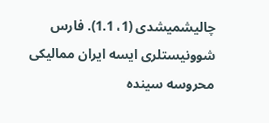چالیشمیشدی (1، 1.1). فارس شوونیستلری ایسه ایران ممالیکی محروسه سینده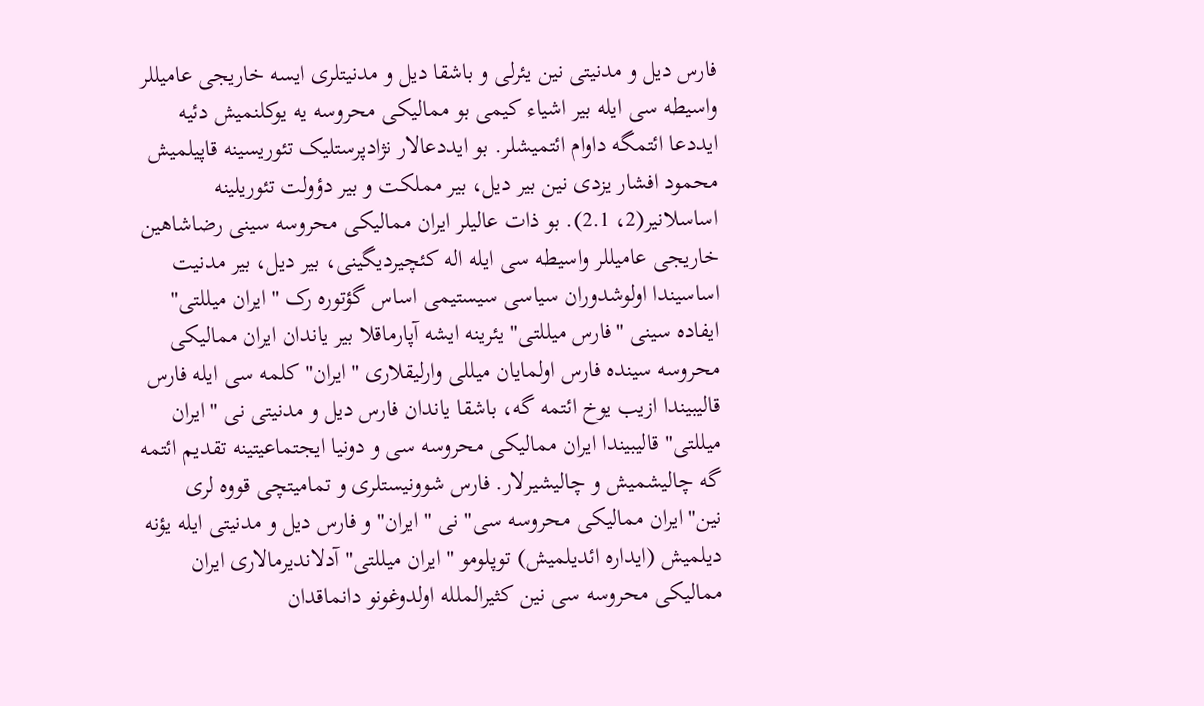فارس دیل و مدنیتی نین یئرلی و باشقا دیل و مدنیتلری ایسه خاریجی عامیللر واسیطه سی ایله بیر اشیاء کیمی بو ممالیکی محروسه یه یوکلنمیش دئیه ایددعا ائتمگه داوام ائتمیشلر. بو ایددعالار نژادپرستلیک تئوریسینه قاپیلمیش محمود افشار یزدی نین بیر دیل، بیر مملکت و بیر دؤولت تئوریلینه اساسلانیر(2، 2.1). بو ذات عالیلر ایران ممالیکی محروسه سینی رضاشاهین خاریجی عامیللر واسیطه سی ایله اله کئچیردیگینی، بیر دیل، بیر مدنیت اساسیندا اولوشدوران سیاسی سیستیمی اساس گؤتوره رک "ایران میللتی" ایفاده سینی "فارس میللتی" یئرینه ایشه آپارماقلا بیر یاندان ایران ممالیکی محروسه سینده فارس اولمایان میللی وارلیقلاری "ایران" کلمه سی ایله فارس قالیبیندا ازیب یوخ ائتمه گه، باشقا یاندان فارس دیل و مدنیتی نی "ایران میللتی" قالیبیندا ایران ممالیکی محروسه سی و دونیا ایجتماعیتینه تقدیم ائتمه گه چالیشمیش و چالیشیرلار. فارس شوونیستلری و تمامیتچی قووه لری نین"ایران ممالیکی محروسه سی" نی "ایران" و فارس دیل و مدنیتی ایله یؤنه دیلمیش (ایداره ائدیلمیش) توپلومو "ایران میللتی" آدلاندیرمالاری ایران ممالیکی محروسه سی نین کثیرالملله اولدوغونو دانماقدان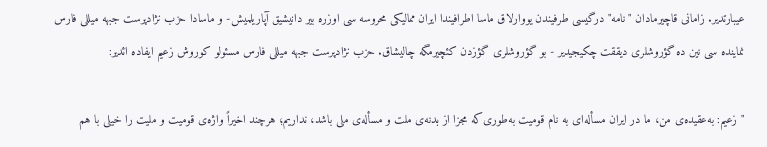عیبارتدیر. زامانی قاچیرمادان "نامه" درگیسی طرفیندن یووارلاق ماسا اطرافیندا ایران ممالیکی محروسه سی اوزره بیر دانیشیق آپاریلمیش- و ماسادا حزب نژادپرست جبهه میللی فارس نماینده سی نین ده گؤروشلری دیققت چکیجیدیر - بو گؤروشلری گؤزدن کئچیرمگه چالیشاق. حزب نژادپرست جبهه میللی فارس مسئولو کوروش زعیم ایفاده ائدیر:

" زعيم: به‌عقيده‌ی من، ما در ايران مسأله‌ای به نام قوميت به‌طوری‌كه مجزا از بدنه‌ی ملت و مسأله‌ی ملی باشد، نداريم؛ هرچند اخيراً واژه‌ی قوميت و مليت را خيلی با هم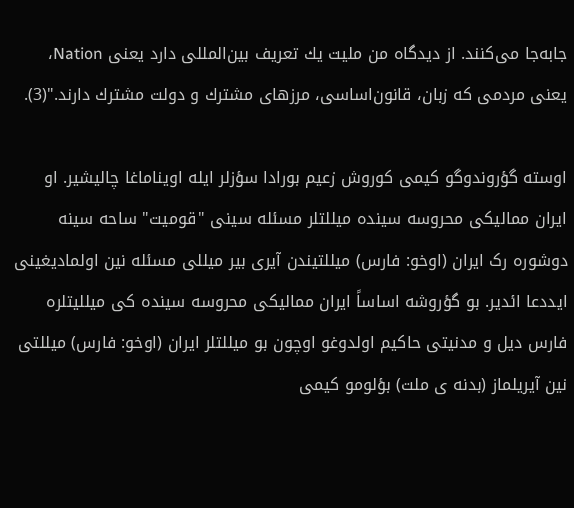جابه‌جا می‌كنند. از ديدگاه من مليت يك تعريف بين‌المللی دارد يعنی Nation، يعنی مردمی كه زبان، قانون‌اساسی، مرزهای مشترك و دولت مشترك دارند."(3).

اوسته گؤروندوگو کیمی کوروش زعیم بورادا سؤزلر ایله اویناماغا چالیشیر. او ایران ممالیکی محروسه سینده میللتلر مسئله سینی "قومیت" ساحه سینه دوشوره رک ایران (اوخو: فارس) میللتیندن آیری بیر میللی مسئله نین اولمادیغینی ایددعا ائدیر. بو گؤروشه اساساً ایران ممالیکی محروسه سینده کی میللیتلره فارس دیل و مدنیتی حاکیم اولدوغو اوچون بو میللتلر ایران (اوخو: فارس) میللتی نین آیریلماز (بدنه ی ملت) بؤلومو کیمی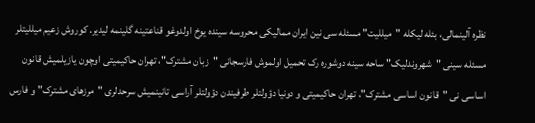نظره آلینمالی، بئله لیکله "میللیت" مسئله سی نین ایران ممالیکی محروسه سینده یوخ اولدوغو قناعتینه گلینمه لیدیر. کوروش زعیم میللیتلر مسئله سینی "شهروندلیک" ساحه سینه دوشوره رک تحمیل اولموش فارسجانی "زبان مشترک"، تهران حاکیمیتی اوچون یازیلمیش قانون اساسی نی "قانون اساسی مشترک"، تهران حاکیمیتی و دونیا دؤولتلر طرفیندن دؤولتلر آراسی تانینمیش سرحدلری "مرزهای مشترک" و فارس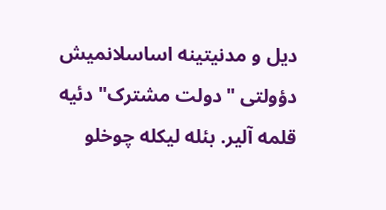دیل و مدنیتینه اساسلانمیش دؤولتی "دولت مشترک" دئیه قلمه آلیر. بئله لیکله چوخلو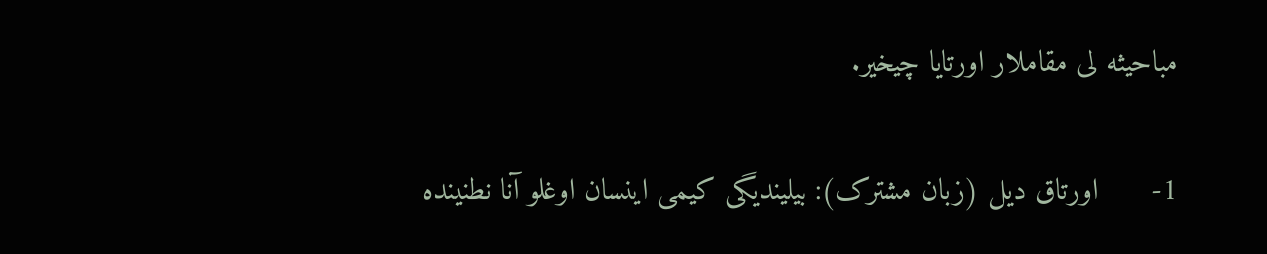مباحیثه لی مقاملار اورتایا چیخیر.

1-      اورتاق دیل (زبان مشترک): بیلیندیگی کیمی اینسان اوغلو آنا نطنینده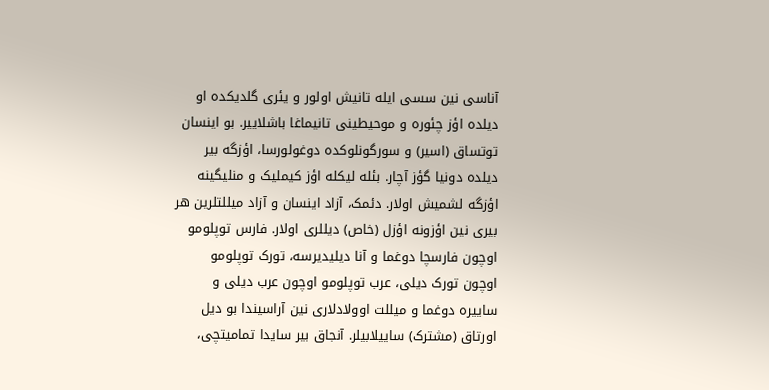آناسی نین سسی ایله تانیش اولور و یئری گلدیکده او دیلده اؤز چئوره و موحیطینی تانیماغا باشلاییر. بو اینسان توتساق (اسیر) و سورگونلوکده دوغولورسا، اؤزگه بیر دیلده دونیا گؤز آچار. بئله لیکله اؤز کیملیک و منلیگینه اؤزگه لشمیش اولار. دئمک، آزاد اینسان و آزاد میللتلرین هر بیری نین اؤزونه اؤزل (خاص) دیللری اولار. فارس توپلومو اوچون فارسچا دوغما و آنا دیلیدیرسه، تورک توپلومو اوچون تورک دیلی، عرب توپلومو اوچون عرب دیلی و ساییره دوغما و میللت اوولادلاری نین آراسیندا بو دیل اورتاق (مشترک) ساییلابیلر. آنجاق بیر سایدا تمامیتچی،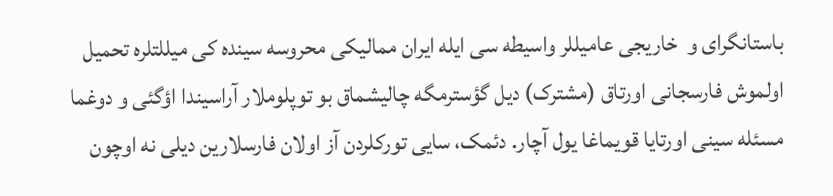باستانگرای و  خاریجی عامیللر واسیطه سی ایله ایران ممالیکی محروسه سینده کی میللتلره تحمیل اولموش فارسجانی اورتاق (مشترک) دیل گؤسترمگه چالیشماق بو توپلوملار آراسیندا اؤگئی و دوغما مسئله سینی اورتایا قویماغا یول آچار. دئمک، سایی تورکلردن آز اولان فارسلارین دیلی نه اوچون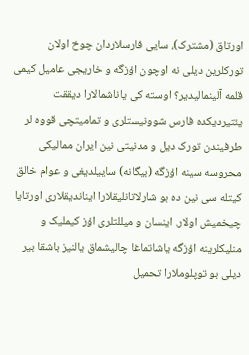اورتاق (مشترک)، سایی فارسلاردان چوخ اولان تورکلرین دیلی نه اوچون اؤزگه و خاریجی عامیل کیمی قلمه آلینمالیدیر؟ اوسته کی یاناشمالارا دیققت یئتیردیکده فارس شوونیستلری و تمامیتچی قووه لر طرفیندن تورک دیل و مدنیتی نین ایران ممالیکی محروسه سینه اؤزگه (بیگانه) ساییلدیغی و عوام خالق کیتله سی نین ده بو شارلاتانلیقلارا ایناندیقلاری اورتایا چیخمیش اولار. اینسان و میللتلری اؤز کیملیک و منلیکلرینه اؤزگه یاشاتماغا چالیشماق یالنیز باشقا بیر دیلی بو توپلوملارا تحمیل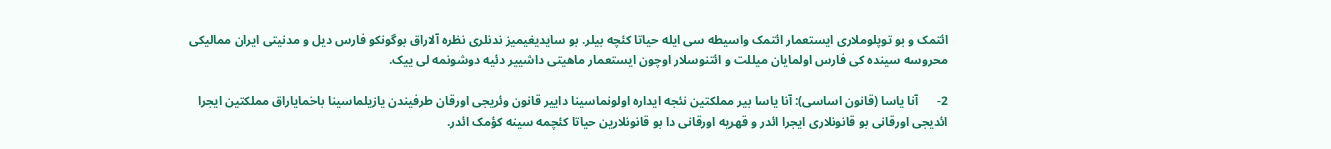ائتمک و بو توپلوملاری ایستعمار ائتمک واسیطه سی ایله حیاتا کئچه بیلر. بو سایدیغیمیز ندنلری نظره آلاراق بوگونکو فارس دیل و مدنیتی ایران ممالیکی محروسه سینده کی فارس اولمایان میللت و ائتنوسلار اوچون ایستعمار ماهیتی داشییر دئیه دوشونمه لی ییک.

2-      آنا یاسا (قانون اساسی): آنا یاسا بیر مملکتین نئجه ایداره اولونماسینا داییر قانون وئریجی اورقان طرفیندن یازیلماسینا باخمایاراق مملکتین ایجرا ائدیجی اورقانی بو قانونلاری ایجرا ائدر و قهریه اورقانی دا بو قانونلارین حیاتا کئچمه سینه کؤمک ائدر.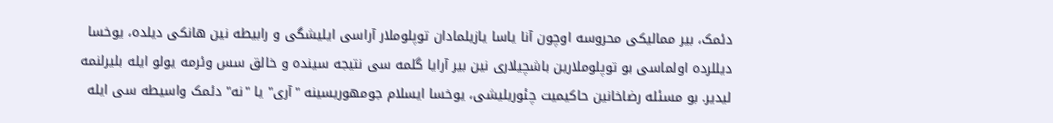دئمک، بیر ممالیکی محروسه اوچون آنا یاسا یازیلمادان توپلوملار آراسی ایلیشگی و رابیطه نین هانکی دیلده، یوخسا دیللرده اولماسی بو توپلوملارین باشچیلاری نین بیر آرایا گلمه سی نتیجه سینده و خالق سس وئرمه یولو ایله بلیرلنمه لیدیر. بو مسئله رضاخانین حاکیمیت چئوریلیشی، یوخسا ایسلام جومهوریسینه "آری" یا "نه" دئمک واسیطه سی ایله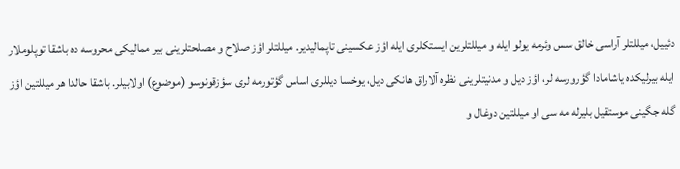دئییل، میللتلر آراسی خالق سس وئرمه یولو ایله و میللتلرین ایستکلری ایله اؤز عکسینی تاپمالیدیر. میللتلر اؤز صلاح و مصلحتلرینی بیر ممالیکی محروسه ده باشقا توپلوملار ایله بیرلیکده یاشامادا گؤرورسه لر، اؤز دیل و مدنیتلرینی نظره آلاراق هانکی دیل، یوخسا دیللری اساس گؤتورمه لری سؤزقونوسو (موضوع) اولابیلر. باشقا حالدا هر میللتین اؤز گله جگینی موستقیل بلیرله مه سی او میللتین دوغال و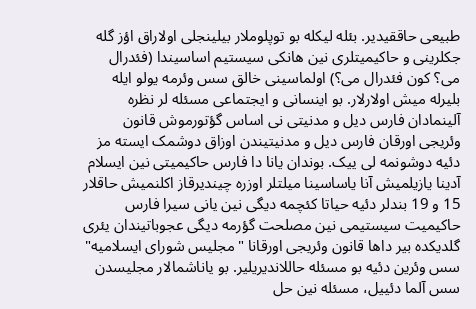طبیعی حاققیدیر. بئله لیکله بو توپلوملار بیلینجلی اولاراق اؤز گله جکلرینی و حاکیمیتلری نین هانکی سیستیم اساسیندا (فئدرال می؟ کون فئدرال می؟) اولماسینی خالق سس وئرمه یولو ایله بلیرله میش اولارلار. بو اینسانی و ایجتماعی مسئله لر نظره آلینمادان فارس دیل و مدنیتی نی اساس گؤتورموش قانون وئریجی اورقان فارس دیل و مدنیتیندن اوزاق دوشمک ایسته مز دئیه دوشونمه لی ییک. بوندان یانا دا فارس حاکیمیتی نین ایسلام آدینا یازیلمیش آنا یاساسینا میلتلر اوزره چیندیرقاز اکلنمیش حاقلار 15 و 19 بندلر دئیه حیاتا کئچمه دیگی نین یانی سیرا فارس حاکیمیت سیستیمی نین مصلحت گؤرمه دیگی عجوباتیندان یئری گلدیکده بیر داها قانون وئریجی اورقانا "مجلیس شورای ایسلامیه" سس وئرین دئیه بو مسئله حاللاندیریلیر. بو یاناشمالار مجلیسدن سس آلما دئییل، مسئله نین حل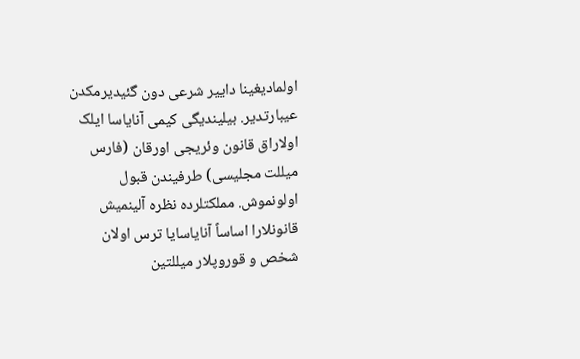اولمادیغینا داییر شرعی دون گئیدیرمکدن عیبارتدیر. بیلیندیگی کیمی آنایاسا ایلک اولاراق قانون وئریجی اورقان (فارس میللت مجلیسی) طرفیندن قبول اولونموش. مملکتلرده نظره آلینمیش قانونلارا اساساً آنایاسایا ترس اولان شخص و قوروپلار میللتین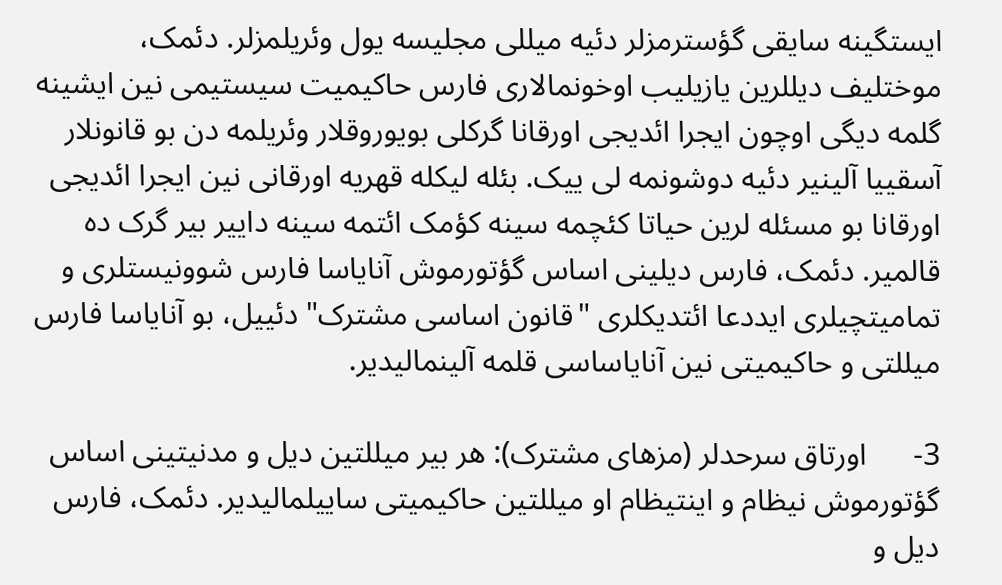ایستگینه سایقی گؤسترمزلر دئیه میللی مجلیسه یول وئریلمزلر. دئمک، موختلیف دیللرین یازیلیب اوخونمالاری فارس حاکیمیت سیستیمی نین ایشینه گلمه دیگی اوچون ایجرا ائدیجی اورقانا گرکلی بویوروقلار وئریلمه دن بو قانونلار آسقییا آلینیر دئیه دوشونمه لی ییک. بئله لیکله قهریه اورقانی نین ایجرا ائدیجی اورقانا بو مسئله لرین حیاتا کئچمه سینه کؤمک ائتمه سینه داییر بیر گرک ده قالمیر. دئمک، فارس دیلینی اساس گؤتورموش آنایاسا فارس شوونیستلری و تمامیتچیلری ایددعا ائتدیکلری "قانون اساسی مشترک" دئییل، بو آنایاسا فارس میللتی و حاکیمیتی نین آنایاساسی قلمه آلینمالیدیر.

3-      اورتاق سرحدلر (مزهای مشترک): هر بیر میللتین دیل و مدنیتینی اساس گؤتورموش نیظام و اینتیظام او میللتین حاکیمیتی ساییلمالیدیر. دئمک، فارس دیل و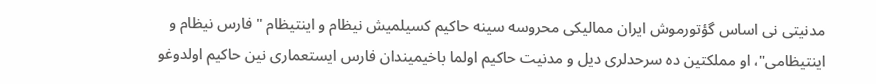مدنیتی نی اساس گؤتورموش ایران ممالیکی محروسه سینه حاکیم کسیلمیش نیظام و اینتیظام "فارس نیظام و اینتیظامی"، او مملکتین ده سرحدلری دیل و مدنیت حاکیم اولما باخیمیندان فارس ایستعماری نین حاکیم اولدوغو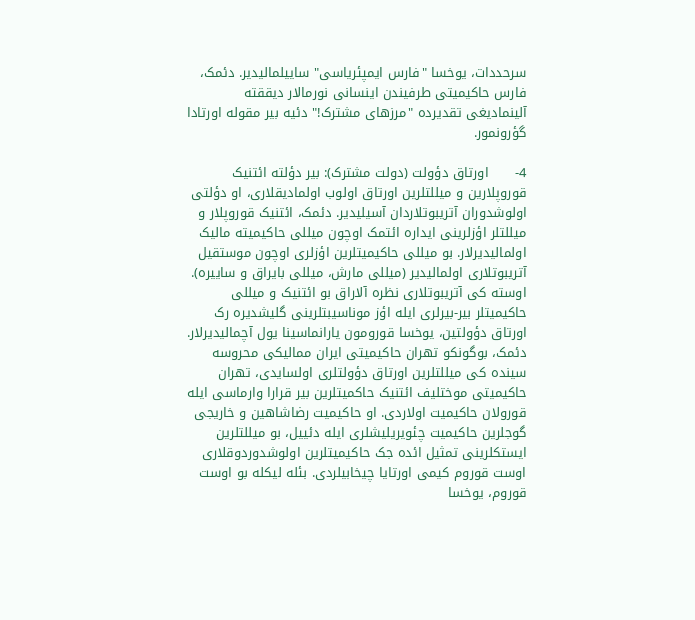سرحددات، یوخسا "فارس ایمپئریاسی" ساییلمالیدیر. دئمک، فارس حاکیمیتی طرفیندن اینسانی نورمالار دیققته آلینمادیغی تقدیرده "مرزهای مشترک!" دئیه بیر مقوله اورتادا گؤرونمور.

4-      اورتاق دؤولت (دولت مشترک): بیر دؤلته ائتنیک قوروپلارین و میللتلرین اورتاق اولوب اولمادیقلاری، او دؤلتی اولوشدوران آتریبوتلاردان آسیلیدیر. دئمک، ائتنیک قوروپلار و میللتلر اؤزلرینی ایداره ائتمک اوچون میللی حاکیمیته مالیک اولمالیدیرلار. بو میللی حاکیمیتلرین اؤزلری اوچون موستقیل آتریبوتلاری اولمالیدیر (میللی مارش، میللی بایراق و ساییره). اوسته کی آتریبوتلاری نظره آلاراق بو ائتنیک و میللی حاکیمیتلر بیر-بیرلری ایله اؤز موناسیبتلرینی گلیشدیره رک اورتاق دؤولتین، یوخسا قورومون یارانماسینا یول آچمالیدیرلار. دئمک، بوگونکو تهران حاکیمیتی ایران ممالیکی محروسه سینده کی میللتلرین اورتاق دؤولتلری اولسایدی، تهران حاکیمیتی موختلیف ائتنیک حاکمیتلرین بیر قرارا وارماسی ایله قورولان حاکیمیت اولاردی. او حاکیمیت رضاشاهین و خاریجی گوجلرین حاکیمیت چئویریلیشلری ایله دئییل، بو میللتلرین ایستکلرینی تمثیل ائده جک حاکیمیتلرین اولوشدوردوقلاری اوست قوروم کیمی اورتایا چیخابیلردی. بئله لیکله بو اوست قوروم، یوخسا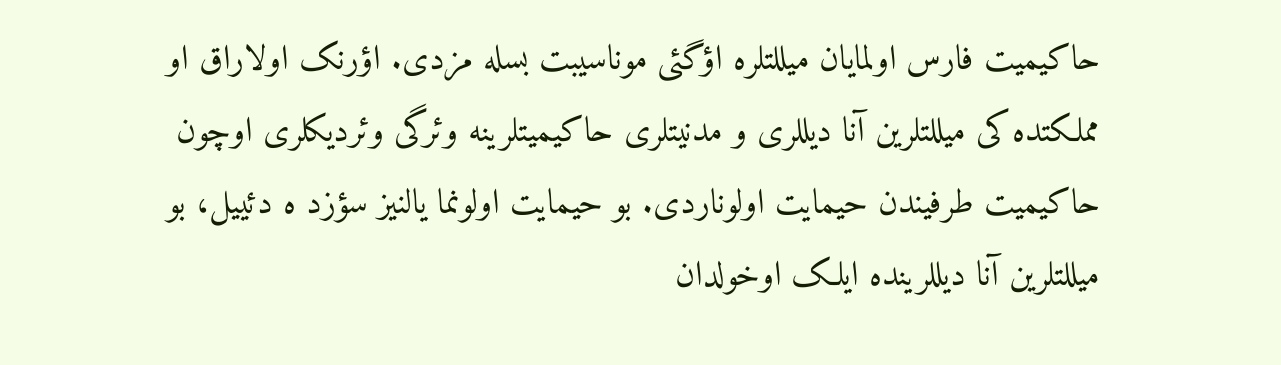حاکیمیت فارس اولمایان میللتلره اؤگئی موناسیبت بسله مزدی. اؤرنک اولاراق او مملکتده کی میللتلرین آنا دیللری و مدنیتلری حاکیمیتلرینه وئرگی وئردیکلری اوچون حاکیمیت طرفیندن حیمایت اولوناردی. بو حیمایت اولونما یالنیز سؤزد ه دئییل، بو میللتلرین آنا دیللرینده ایلک اوخولدان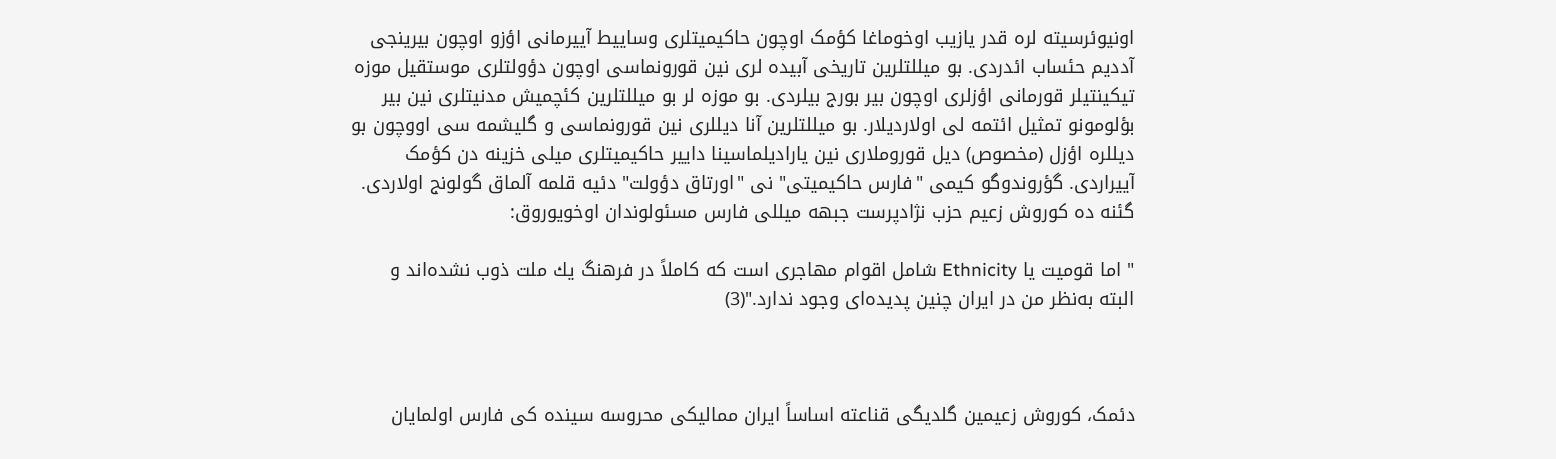اونیوئرسیته لره قدر یازیب اوخوماغا کؤمک اوچون حاکیمیتلری وساییط آییرمانی اؤزو اوچون بیرینجی آددیم حئساب ائدردی. بو میللتلرین تاریخی آبیده لری نین قورونماسی اوچون دؤولتلری موستقیل موزه تیکینتیلر قورمانی اؤزلری اوچون بیر بورج بیلردی. بو موزه لر بو میللتلرین کئچمیش مدنیتلری نین بیر بؤلومونو تمثیل ائتمه لی اولاردیلار. بو میللتلرین آنا دیللری نین قورونماسی و گلیشمه سی اووچون بو دیللره اؤزل (مخصوص) دیل قوروملاری نین یارادیلماسینا داییر حاکیمیتلری میلی خزینه دن کؤمک آییراردی. گؤروندوگو کیمی "فارس حاکیمیتی" نی "اورتاق دؤولت" دئیه قلمه آلماق گولونج اولاردی. گئنه ده کوروش زعیم حزب نژادپرست جبهه میللی فارس مسئولوندان اوخویوروق:

" اما قوميت يا Ethnicity شامل اقوام مهاجری است كه كاملاً در فرهنگ يك ملت ذوب نشده‌اند و البته به‌نظر من در ايران چنين پديده‌ای وجود ندارد."(3)



دئمک، کوروش زعیمین گلدیگی قناعته اساساً ایران ممالیکی محروسه سینده کی فارس اولمایان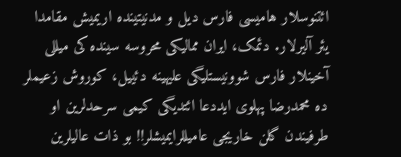ائتنوسلار هامیسی فارس دیل و مدنیتینده اریمیش مقامدا یئر آلیرلار. دئمک، ایران ممالیکی محروسه سینده کی میللی آخینلار فارس شوونیستلیگی علیهینه دئییل، کوروش زعیملر ده محمدرضا پهلوی ایددعا ائتدیگی کیمی سرحدلرین او طرفیندن گلن خاریجی عامیللرایمیشلر!! بو ذات عالیلرین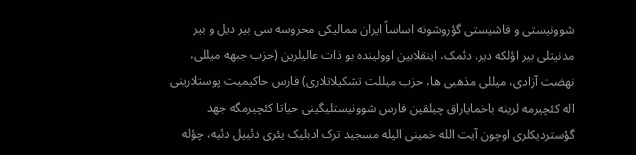شوونیستی و فاشیستی گؤروشونه اساساً ایران ممالیکی محروسه سی بیر دیل و بیر مدنیتلی بیر اؤلکه دیر. دئمک، اینقلابین اوولینده بو ذات عالیلرین (حزب جبهه میللی، نهضت آزادی، میللی مذهبی ها، حزب میللت تشکیلاتلاری) فارس حاکیمیت پوستلارینی  اله کئچیرمه لرینه باخمایاراق چیلقین فارس شوونیستلیگینی حیاتا کئچیرمگه جهد گؤستردیکلری اوچون آیت الله خمینی الیله مسجید ترک ادبلیک یئری دئییل دئیه، چؤله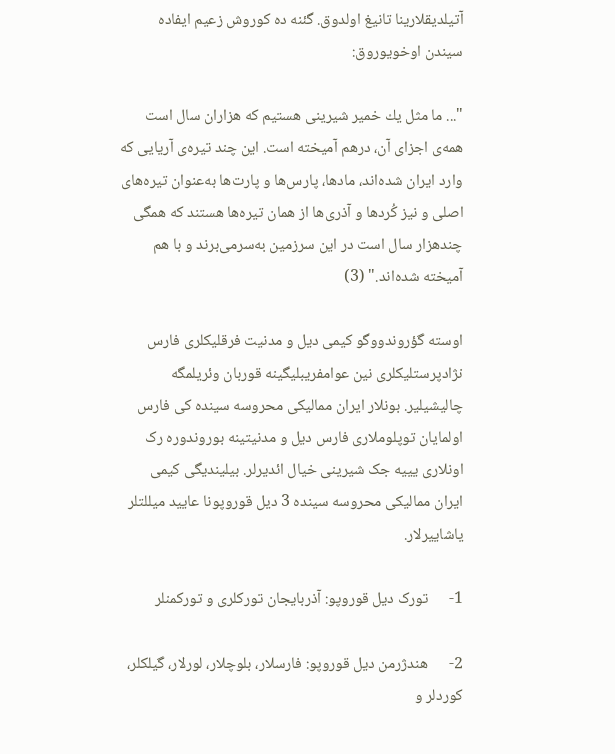آتیلدیقلارینا تانیغ اولدوق. گئنه ده کوروش زعیم ایفاده سیندن اوخویوروق:

"... ما مثل يك خمير شيرينی هستيم كه هزاران سال است همه‌ی اجزای آن، درهم آميخته است. اين چند تيره‌ی آريايی كه وارد ايران شده‌اند، مادها، پارس‌ها و پارت‌ها به‌عنوان تيره‌های اصلی و نيز كُردها و آذری‌ها از همان تيره‌ها هستند كه همگی چند‌هزار سال است در اين سرزمين به‌سرمی‌برند و با هم آميخته شده‌اند." (3)

اوسته گؤروندووگو کیمی دیل و مدنیت فرقلیکلری فارس نژادپرستلیکلری نین عوامفریبلیگینه قوربان وئریلمگه چالیشیلیر. بونلار ایران ممالیکی محروسه سینده کی فارس اولمایان توپلوملاری فارس دیل و مدنیتینه بوروندوره رک اونلاری یییه جک شیرینی خیال ائدیرلر. بیلیندیگی کیمی ایران ممالیکی محروسه سینده 3 دیل قوروپونا عایید میللتلر یاشاییرلار.

1-      تورک دیل قوروپو: آذربایجان تورکلری و تورکمنلر

2-      هندژرمن دیل قوروپو: فارسلار، بلوچلار، لورلار، گیلکلر، کوردلر و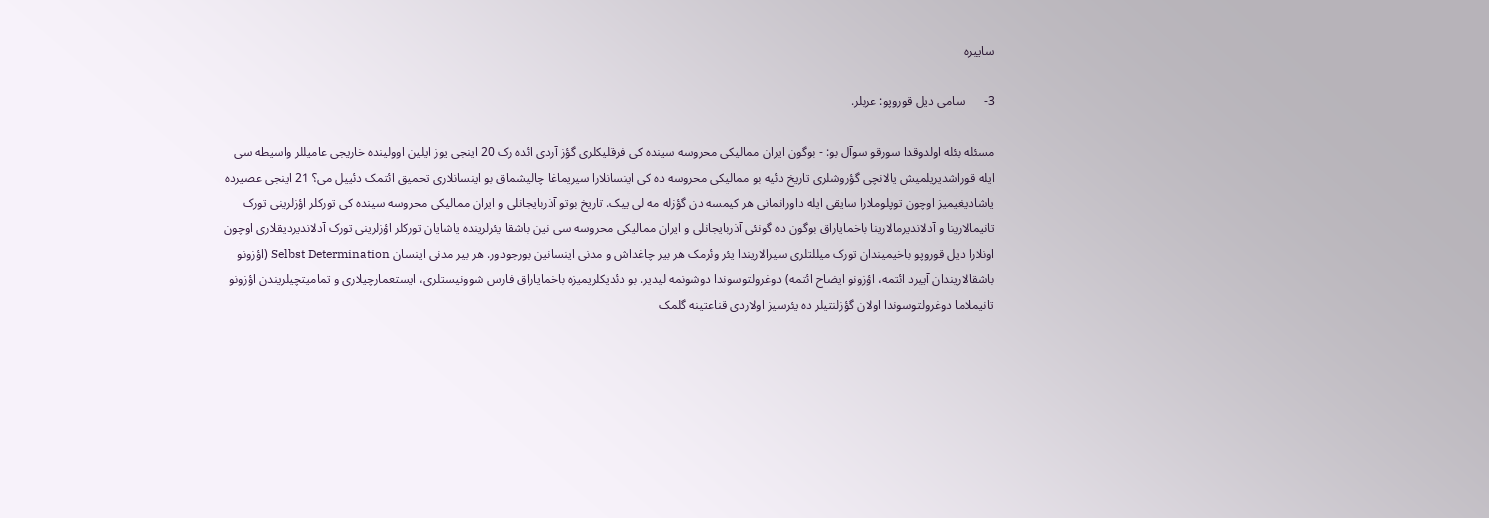ساییره

3-      سامی دیل قوروپو: عربلر.

مسئله بئله اولدوقدا سورقو سوآل بو: - بوگون ایران ممالیکی محروسه سینده کی فرقلیکلری گؤز آردی ائده رک 20 اینجی یوز ایلین اوولینده خاریجی عامیللر واسیطه سی ایله قوراشدیریلمیش یالانچی گؤروشلری تاریخ دئیه بو ممالیکی محروسه ده کی اینسانلارا سیریماغا چالیشماق بو اینسانلاری تحمیق ائتمک دئییل می؟ 21 اینجی عصیرده یاشادیغیمیز اوچون توپلوملارا سایقی ایله داورانمانی هر کیمسه دن گؤزله مه لی ییک. تاریخ بوتو آذربایجانلی و ایران ممالیکی محروسه سینده کی تورکلر اؤزلرینی تورک تانیمالارینا و آدلاندیرمالارینا باخمایاراق بوگون ده گونئی آذربایجانلی و ایران ممالیکی محروسه سی نین باشقا یئرلرینده یاشایان تورکلر اؤزلرینی تورک آدلاندیردیقلاری اوچون اونلارا دیل قوروپو باخیمیندان تورک میللتلری سیرالاریندا یئر وئرمک هر بیر چاغداش و مدنی اینسانین بورجودور. هر بیر مدنی اینسان Selbst Determination (اؤزونو باشقالاریندان آییرد ائتمه، اؤزونو ایضاح ائتمه) دوغرولتوسوندا دوشونمه لیدیر. بو دئدیکلریمیزه باخمایاراق فارس شوونیستلری، ایستعمارچیلاری و تمامیتچیلریندن اؤزونو تانیملاما دوغرولتوسوندا اولان گؤزلنتیلر ده یئرسیز اولاردی قناعتینه گلمک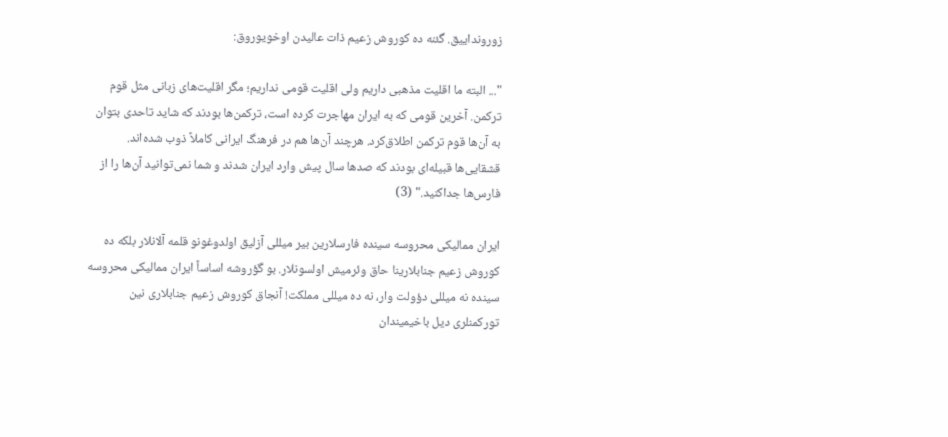زورونداییق. گئنه ده کوروش زعیم ذات عالیدن اوخویوروق:

"... البته ما اقليت مذهبی داريم ولی اقليت قومی نداريم؛ مگر اقليت‌های زبانی مثل قوم تركمن. آخرين قومی كه به ايران مهاجرت كرده است، تركمن‌ها بودند كه شايد تاحدی بتوان به آن‌ها قوم تركمن اطلاق‌كرد. هر‌چند آن‌ها هم در فرهنگ ايرانی كاملاً ذوب شده‌اند. قشقايی‌ها قبيله‌ای بودند كه صدها سال پيش وارد ايران شدند و شما نمی‌توانيد آن‌ها را از فارس‌ها جداكنيد." (3)

ایران ممالیکی محروسه سینده فارسلارین بیر میللی آزلیق اولدوغونو قلمه آلانلار بلکه ده کوروش زعیم جنابلارینا حاق وئرمیش اولسونلار. بو گؤروشه اساساً ایران ممالیکی محروسه سینده نه میللی دؤولت وار، نه ده میللی مملکت! آنجاق کوروش زعیم جنابلاری نین تورکمنلری دیل باخیمیندان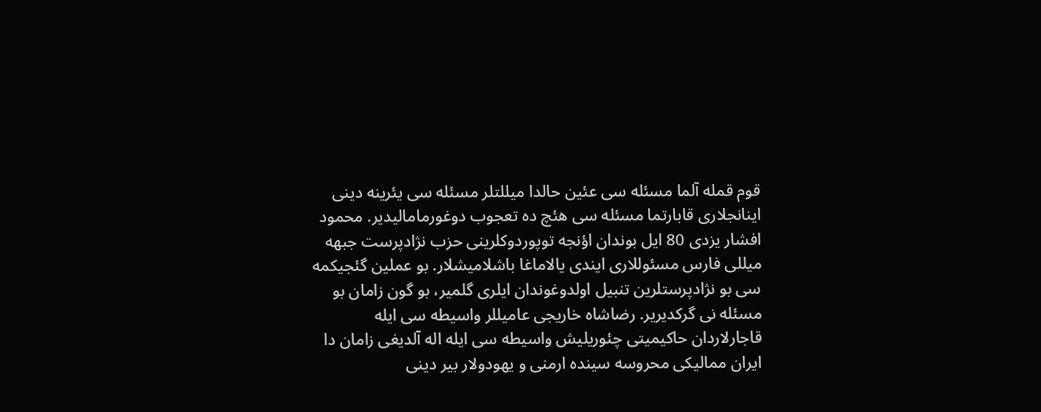قوم قمله آلما مسئله سی عئین حالدا میللتلر مسئله سی یئرینه دینی اینانجلاری قابارتما مسئله سی هئچ ده تعجوب دوغورمامالیدیر. محمود افشار یزدی 80 ایل بوندان اؤنجه توپوردوکلرینی حزب نژادپرست جبهه میللی فارس مسئوللاری ایندی یالاماغا باشلامیشلار. بو عملین گئجیکمه سی بو نژادپرستلرین تنبیل اولدوغوندان ایلری گلمیر، بو گون زامان بو مسئله نی گرکدیریر. رضاشاه خاریجی عامیللر واسیطه سی ایله قاجارلاردان حاکیمیتی چئوریلیش واسیطه سی ایله اله آلدیغی زامان دا ایران ممالیکی محروسه سینده ارمنی و یهودولار بیر دینی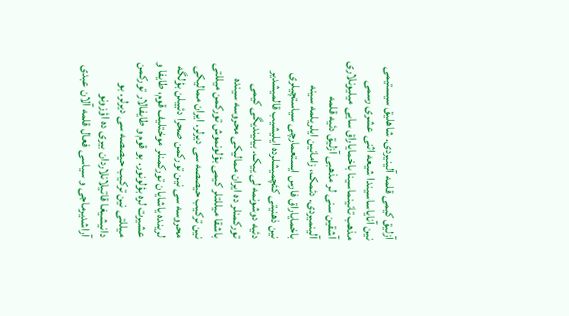آزلیق کیمی قلمه آلینیردی. شاهلیق سیستیمی نین آنایاساسیندا شیعه اثنی عشری رسمی مذهب تانینماسینا باخمایاراق سایی میلیونلاری آشقین سنی لر مذهبی آزلیق دئیه قلمه آلینمیردی. دئمک، زامانین ایلریلمه سینه باخمایاراق فارس ایستعمارچی سیاستچیلری نین ذهنیتی کئچمیشلرده ایلیشیب قالمیشدیر دئیه دوشونمه لی ییک. بیلیندیگی کیمی تورکمنلر ده ایران ممالیکی محروسه سینده باشقا میللتلر کیمی بؤلونموش تورکمن میللتی نین ترکیب حیصصه سی دیرلر. ایران ممالیکی محروسه سی نین تورکمن صحرا دئییلن بؤلگه لرینده یاشایان تورکمنلر موختلیف قوم، طایفا و عشیرت لره بؤلونور. بو قوم و طایفالار تورکمن میللتی نین ترکیب حیصصه سی دیرلر. بو دانیشیغا قاتیلانلاردان بیری ده اؤزونو آراشدیرماجی و سیاسی فعال قلمه آلان عبدی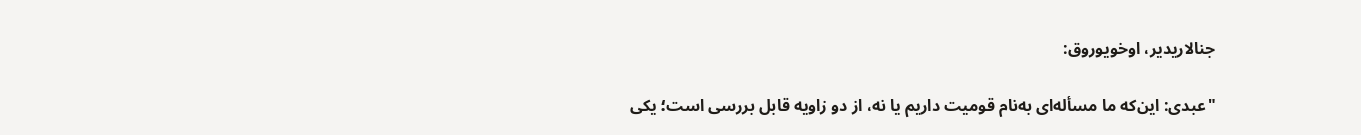جنالاریدیر، اوخویوروق:

"عبدی: اين‌كه ما مسأله‌ای به‌نام قوميت داريم يا نه‌، از دو زاويه قابل بررسی است؛ يكی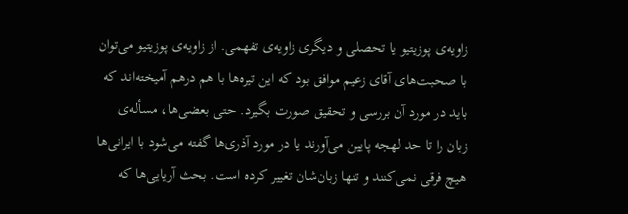زاويه‌ی پوزيتيو يا تحصلی و ديگری زاويه‌ی تفهمی. از زاويه‌ی پوزيتيو می‌توان با صحبت‌های آقای زعيم موافق بود كه اين تيره‌ها با هم درهم آميخته‌اند كه بايد در مورد آن بررسی و تحقيق صورت بگيرد. حتی بعضی‌ها، مسأله‌ی زبان را تا حد لهجه پايين می‌آورند يا در مورد آذری‌ها گفته می‌شود با ايرانی‌ها هيچ فرقی نمی‌كنند و تنها زبان‌شان تغيير كرده است. بحث آريايی‌ها كه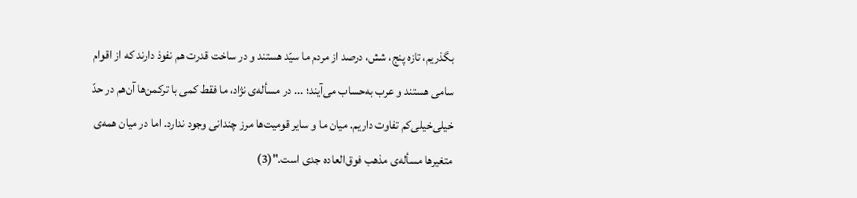بگذريم، تازه پنج، شش، درصد از مردم ما سیّد هستند و در ساخت قدرت هم نفوذ دارند كه از اقوام سامی هستند و عرب به‌حساب می‌آيند؛ ... در مسأله‌ی نژاد، ما فقط كمی با تركمن‌ها آن‌هم در حدّ خيلی‌خيلی‌كم تفاوت داريم. ميان ما و ساير قوميت‌ها مرز چندانی وجود ندارد. اما در ميان همه‌ی متغيرها مسأله‌ی مذهب فوق‌العاده جدی است."(3)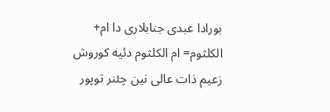بورادا عبدی جنابلاری دا ام+ الکلثوم= ام الکلثوم دئیه کوروش زعیم ذات عالی نین چئنر توپور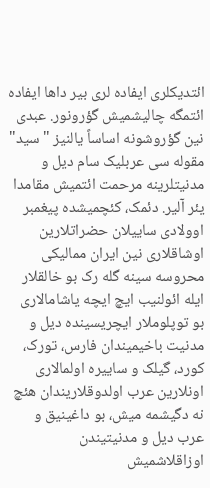ائتدیکلری ایفاده لری بیر داها ایفاده ائتمگه چالیشمیش گؤرونور. عبدی نین گؤروشونه اساساً یالنیز "سید" مقوله سی عربلیک سام دیل و مدنیتلرینه مرحمت ائتمیش مقامدا یئر آلیر. دئمک، کئچمیشده پیغمبر اوولادی ساییلان حضراتلارین اوشاقلاری نین ایران ممالیکی محروسه سینه گله رک بو خالقلار ایله ائولنیب ایچ ایچه یاشامالاری بو توپلوملار ایچریسینده دیل و مدنیت باخیمیندان فارس، تورک، کورد، گیلک و ساییره اولمالاری اونلارین عرب اولدوقلاریندان هئچ نه دگیشمه میش، بو داغینیق و عرب دیل و مدنیتیندن اوزاقلاشمیش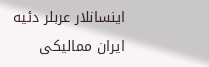اینسانلار عربلر دئیه ایران ممالیکی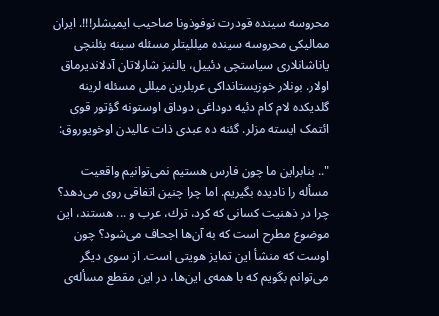محروسه سینده قودرت نوفوذونا صاحیب ایمیشلر!!!. ایران ممالیکی محروسه سینده میللیتلر مسئله سینه بئلنچی یاناشانلاری سیاستچی دئییل، یالنیز شارلاتان آدلاندیرماق اولار. بونلار خوزیستانداکی عربلرین میللی مسئله لرینه گلدیکده لام کام دئیه دوداغی دوداق اوستونه گؤتور قوی ائتمک ایسته مزلر. گئنه ده عبدی ذات عالیدن اوخویوروق:

".. بنابراين ما چون فارس هستيم نمی‌توانيم واقعيت مسأله را ناديده بگيريم. اما چرا چنين اتفاقی روی می‌دهد؟ چرا در ذهنيت كسانی كه كرد، ترك، عرب و ... هستند، اين موضوع مطرح است كه به آن‌ها اجحاف می‌شود؟ چون اوست كه منشأ اين تمايز هويتی است. از سوی ديگر می‌توانم بگويم كه با همه‌ی اين‌ها، در اين مقطع مسأله‌ی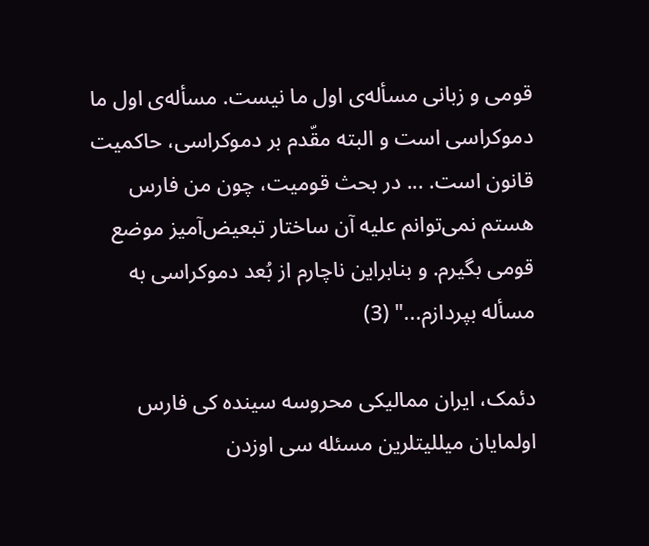قومی و زبانی مسأله‌ی اول ما نيست. مسأله‌ی اول ما دموكراسی است و البته مقّدم بر دموكراسی، حاكميت قانون است. ... در بحث قوميت، چون من فارس هستم نمی‌توانم عليه آن ساختار تبعيض‌آميز موضع قومی بگيرم. و بنابراين ناچارم از بُعد دموكراسی به مسأله بپردازم..." (3)

دئمک، ایران ممالیکی محروسه سینده کی فارس اولمایان میللیتلرین مسئله سی اوزدن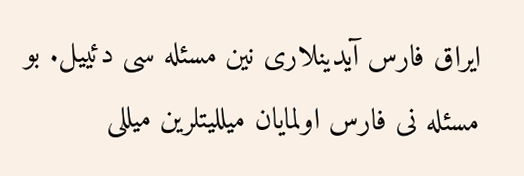ایراق فارس آیدینلاری نین مسئله سی دئییل. بو مسئله نی فارس اولمایان میللیتلرین میللی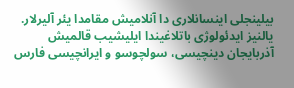بیلینجلی اینسانلاری دا آنلامیش مقامدا یئر آلیرلار. یالنیز ایدئولوژی باتلاغیندا ایلیشیب قالمیش آذربایجان دینچیسی، سولچوسو و ایرانچیسی فارس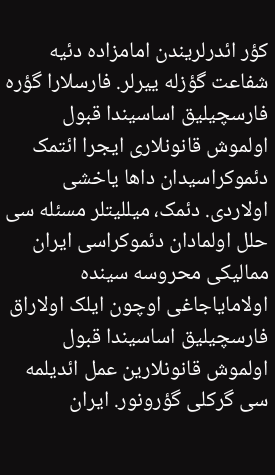کؤر ائدرلریندن امامزاده دئیه شفاعت گؤزله ییرلر. فارسلارا گؤره فارسچیلیق اساسیندا قبول اولموش قانونلاری ایجرا ائتمک دئموکراسیدان داها یاخشی اولاردی. دئمک، میللیتلر مسئله سی حلل اولمادان دئموکراسی ایران ممالیکی محروسه سینده اولامایاجاغی اوچون ایلک اولاراق فارسچیلیق اساسیندا قبول اولموش قانونلارین عمل ائدیلمه سی گرکلی گؤرونور. ایران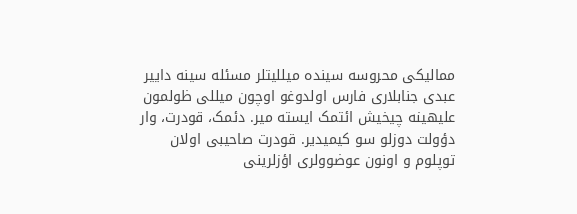ممالیکی محروسه سینده میللیتلر مسئله سینه داییر عبدی جنابلاری فارس اولدوغو اوچون میللی ظولمون علیهینه چیخیش ائتمک ایسته میر. دئمک، قودرت، وار دؤولت دوزلو سو کیمیدیر. قودرت صاحیبی اولان توپلوم و اونون عوضوولری اؤزلرینی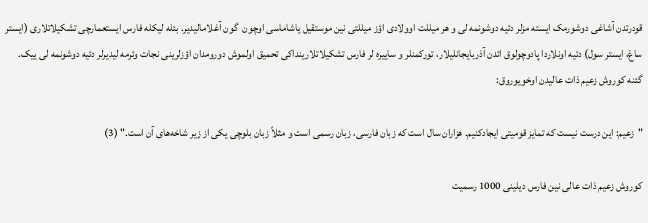قودرتدن آشاغی دوشورمک ایسته مزلر دئیه دوشونمه لی و هر میللت اوولادی اؤز میللتی نین موستقیل یاشاماسی اوچون  گون آغلامالیدیر. بئله لیکله فارس ایستعمارچی تشکیلاتلاری (ایستر ساغ، ایستر سول) دئیه اونلاردا پادوچولوق ائدن آذربایجانلیلار، تورکمنلر و ساییره لر فارس تشکیلاتلارینداکی تحمیق اولموش دورومدان اؤزلرینی نجات وئرمه لیدیرلر دئیه دوشونمه لی ییک. گئنه کوروش زعیم ذات عالیدن اوخویوروق:

"زعيم: اين درست نيست كه تمايز قوميتی ايجادكنيم. هزاران سال است كه زبان فارسی، زبان رسمی است و مثلاً زبان بلوچی يكی از زير شاخه‌های آن است." (3)

کوروش زعیم ذات عالی نین فارس دیلینی 1000 رسمیت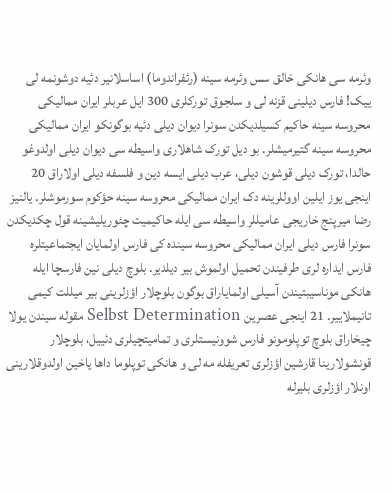وئرمه سی هانکی خالق سس وئرمه سینه (رئفراندوما) اساسلانیر دئیه دوشونمه لی ییک! فارس دیلینی قزنه لی و سلجوق تورکلری 300 ایل عربلر ایران ممالیکی محروسه سینه حاکیم کسیلدیکدن سونرا دیوان دیلی دئیه بوگونکو ایران ممالیکی محروسه سینه گتیرمیشلر. بو دیل تورک شاهلاری واسیطه سی دیوان دیلی اولدوغو حالدا، تورک دیلی قوشون دیلی، عرب دیلی ایسه دین و فلسفه دیلی اولاراق 20 اینجی یوز ایلین اووللرینه دک ایران ممالیکی محروسه سینه حؤکوم سورموشلر. یالنیز رضا میرپنج خاریجی عامیللر واسیطه سی ایله حاکیمیت چئوریلیشینه قول چکدیکدن سونرا فارس دیلی ایران ممالیکی محروسه سینده کی فارس اولمایان ایجتماعیتلره فارس ایداره لری طرفیندن تحمیل اولموش بیر دیلدیر. بلوچ دیلی نین فارسچا ایله هانکی موناسیبتیندن آسیلی اولمایاراق بوگون بلوچلار اؤزلرینی بیر میللت کیمی تانیملاییر. 21 اینجی عصرین Selbst Determination مقوله سیندن یولا چیخاراق بلوچ توپلومونو فارس شوونیستلری و تمامیتچیلری دئییل، بلوچلار قونشولارینا قارشین اؤزلری تعریفله مه لی و هانکی توپلوما داها یاخین اولدوقلارینی اونلار اؤزلری بلیرله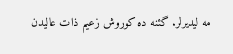مه لیدیرلر. گئنه ده کوروش زعیم ذات عالیدن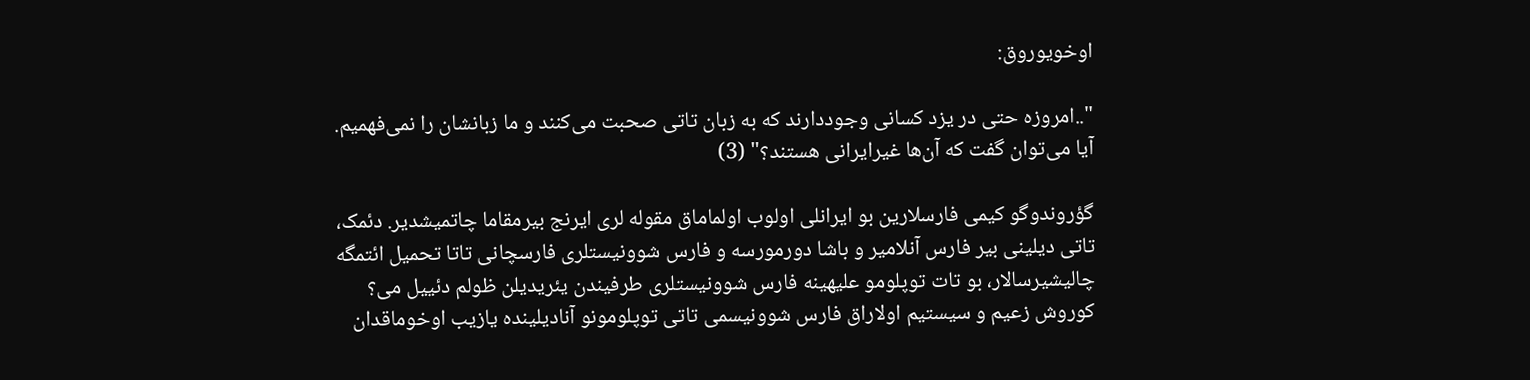اوخویوروق:

"..امروزه حتی در يزد كسانی وجوددارند كه به زبان تاتی صحبت می‌كنند و ما زبانشان را نمی‌فهميم. آيا می‌توان گفت كه آن‌ها غيرايرانی هستند؟" (3)

گؤروندوگو کیمی فارسلارین بو ایرانلی اولوب اولماماق مقوله لری ایرنج بیرمقاما چاتمیشدیر. دئمک، تاتی دیلینی بیر فارس آنلامیر و باشا دورمورسه و فارس شوونیستلری فارسچانی تاتا تحمیل ائتمگه چالیشیرسالار، بو تات توپلومو علیهینه فارس شوونیستلری طرفیندن یئریدیلن ظولم دئییل می؟ کوروش زعیم و سیستیم اولاراق فارس شوونیسمی تاتی توپلومونو آنادیلینده یازیب اوخوماقدان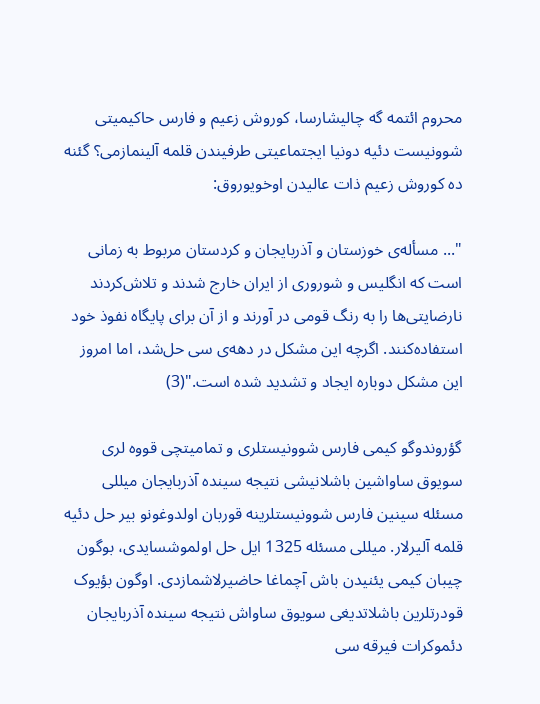محروم ائتمه گه چالیشارسا، کوروش زعیم و فارس حاکیمیتی شوونیست دئیه دونیا ایجتماعیتی طرفیندن قلمه آلینمازمی؟ گئنه ده کوروش زعیم ذات عالیدن اوخویوروق:

"... مسأله‌ی خوزستان و آذربايجان و كردستان مربوط به زمانی است كه انگليس و شوروری از ايران خارج شدند و تلاش‌كردند نارضايتی‌ها را به رنگ قومی در آورند و از آن برای پايگاه نفوذ خود استفاده‌كنند. اگرچه اين مشكل در دهه‌ی سی حل‌شد، اما امروز اين مشكل دوباره ايجاد و تشديد شده است."(3)

گؤروندوگو کیمی فارس شوونیستلری و تمامیتچی قووه لری سویوق ساواشین باشلانیشی نتیجه سینده آذربایجان میللی مسئله سینین فارس شوونیستلرینه قوربان اولدوغونو بیر حل دئیه قلمه آلیرلار. میللی مسئله 1325 ایل حل اولموشسایدی، بوگون چیبان کیمی یئنیدن باش آچماغا حاضیرلاشمازدی. اوگون بؤیوک قودرتلرین باشلاتدیغی سویوق ساواش نتیجه سینده آذربایجان دئموکرات فیرقه سی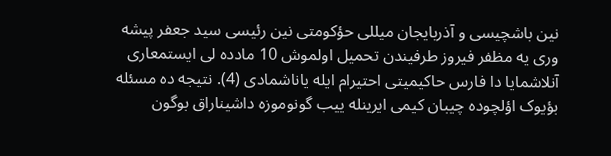نین باشچیسی و آذربایجان میللی حؤکومتی نین رئیسی سید جعفر پیشه وری یه مظفر فیروز طرفیندن تحمیل اولموش 10 مادده لی ایستمعاری آنلاشمایا دا فارس حاکیمیتی احتیرام ایله یاناشمادی (4). نتیجه ده مسئله بؤیوک اؤلچوده چیبان کیمی ایرینله ییب گونوموزه داشیناراق بوگون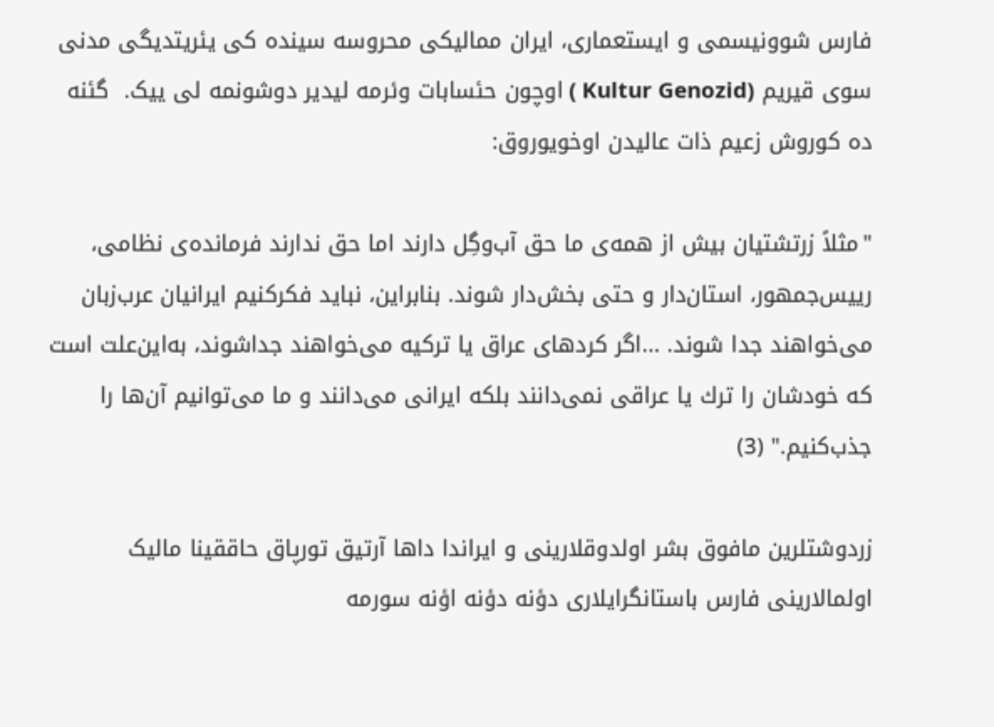فارس شوونیسمی و ایستعماری، ایران ممالیکی محروسه سینده کی یئریتدیگی مدنی سوی قیریم (Kultur Genozid ) اوچون حئسابات وئرمه لیدیر دوشونمه لی ییک.  گئنه ده کوروش زعیم ذات عالیدن اوخویوروق:

"مثلاً زرتشتيان بيش از همه‌ی ما حق آب‌وگِل دارند اما حق ندارند فرمانده‌ی نظامی، رييس‌جمهور، استان‌دار و حتی بخش‌دار شوند. بنابراين، نبايد فكركنيم ايرانيان عرب‌زبان می‌خواهند جدا شوند. ...اگر كردهای عراق يا تركيه می‌خواهند جداشوند، به‌اين‌علت است كه خودشان را ترك يا عراقی نمی‌دانند بلكه ايرانی می‌دانند و ما می‌توانيم آن‌ها را جذب‌كنيم." (3)

زردوشتلرین مافوق بشر اولدوقلارینی و ایراندا داها آرتیق تورپاق حاققینا مالیک اولمالارینی فارس باستانگرایلاری دؤنه دؤنه اؤنه سورمه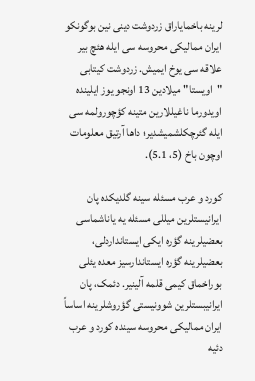لرینه باخمایاراق زردوشت دینی نین بوگونکو ایران ممالیکی محروسه سی ایله هئچ بیر علاقه سی یوخ ایمیش. زردوشت کیتابی "اویستا" میلادین 13 اونجو یوز ایلینده اویدورما ناغیللارین متینه کؤچورولمه سی ایله گئرچکلشمیشدیر؛ داها آرتیق معلومات اوچون باخ (5، 5.1).

کورد و عرب مسئله سینه گلدیکده پان ایرانیستلرین میللی مسئله یه یاناشماسی بعضیلرینه گؤره ایکی ایستانداردلی، بعضیلرینه گؤره ایستاندارسیز معده یئلی بوراخماق کیمی قلمه آلینیر. دئمک، پان ایرانیبستلرین شوونیستی گؤروشلرینه اساساً ایران ممالیکی محروسه سینده کورد و عرب دئیه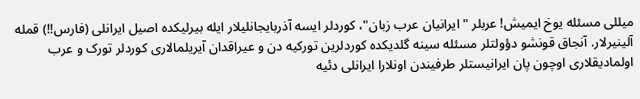میللی مسئله یوخ ایمیش! عربلر "ایرانیان عرب زبان"، کوردلر ایسه آذربایجانلیلار ایله بیرلیکده اصیل ایرانلی (فارس!!) قمله آلینیرلار. آنجاق قونشو دؤولتلر مسئله سینه گلدیکده کوردلرین تورکیه دن و عیراقدان آیریلمالاری کوردلر تورک و عرب اولمادیقلاری اوچون پان ایرانیستلر طرفیندن اونلارا ایرانلی دئیه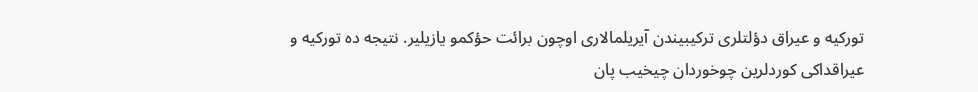تورکیه و عیراق دؤلتلری ترکیبیندن آیریلمالاری اوچون برائت حؤکمو یازیلیر. نتیجه ده تورکیه و عیراقداکی کوردلرین چوخوردان چیخیب پان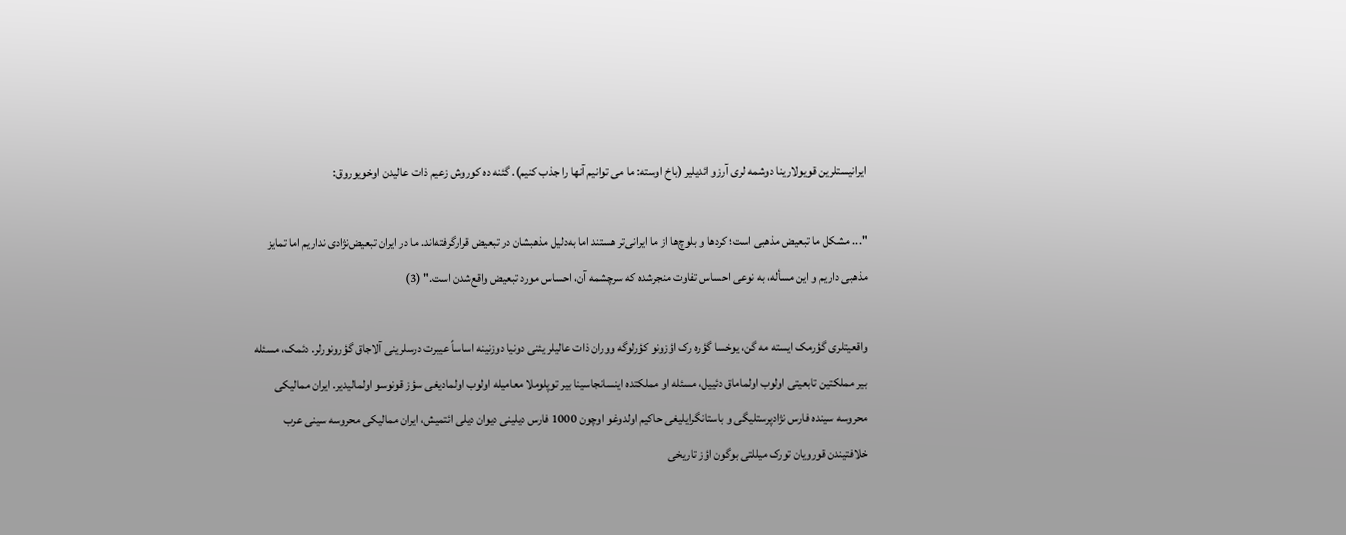ایرانیستلرین قویولارینا دوشمه لری آرزو ائدیلیر (باخ اوسته: ما می توانیم آنها را جذب کنیم). گئنه ده کوروش زعیم ذات عالیدن اوخویوروق:

"... مشكل ما تبعيض مذهبی است؛ كردها و بلوچ‌ها از ما ايرانی‌تر هستند اما به‌دليل مذهبشان در تبعيض قرار‌گرفته‌اند. ما در ايران تبعيض‌نژادی نداريم اما تمايز مذهبی داريم و اين مسأله، به نوعی احساس تفاوت منجرشده كه سرچشمه آن، احساس مورد تبعيض واقع‌شدن است." (3)

واقعیتلری گؤرمک ایسته مه گن، یوخسا گؤره رک اؤزونو کؤرلوگه ووران ذات عالیلر یئنی دونیا دوزنینه اساساً عیبرت درسلرینی آلاجاق گؤرونورلر. دئمک، مسئله بیر مملکتین تابعیتی اولوب اولماماق دئییل، مسئله او مملکتده اینسانجاسینا بیر توپلوملا معامیله اولوب اولمادیغی سؤز قونوسو اولمالیدیر. ایران ممالیکی محروسه سینده فارس نژادپرستلیگی و باستانگرایلیغی حاکیم اولدوغو اوچون 1000 فارس دیلینی دیوان دیلی ائتمیش، ایران ممالیکی محروسه سینی عرب خلافتیندن قورویان تورک میللتی بوگون اؤز تاریخی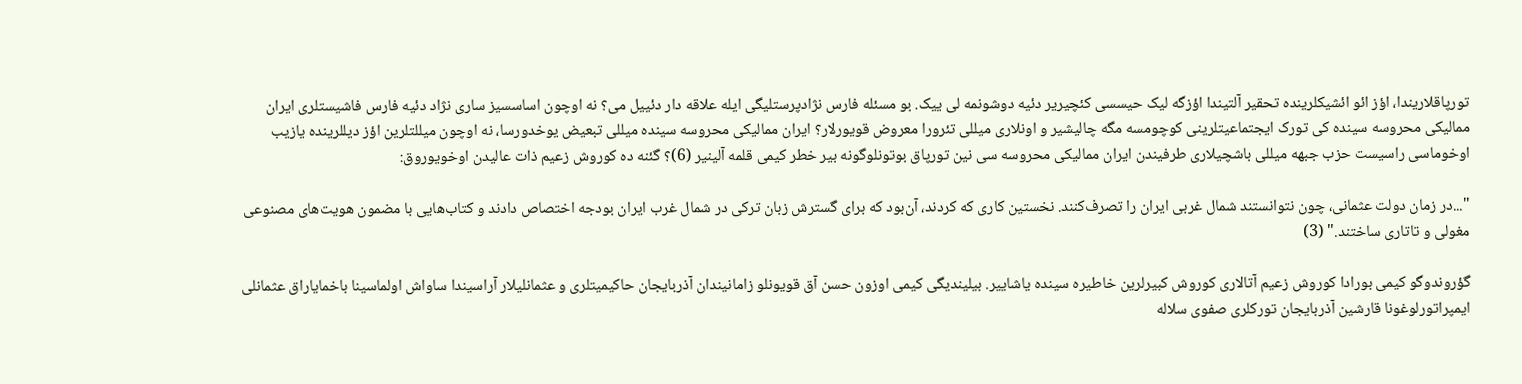تورپاقلاریندا، اؤز ائو ائشیکلرینده تحقیر آلتیندا اؤزگه لیک حیسسی کئچیریر دئیه دوشونمه لی ییک. بو مسئله فارس نژادپرستلیگی ایله علاقه دار دئییل می؟ نه اوچون اساسسیز ساری نژاد دئیه فارس فاشیستلری ایران ممالیکی محروسه سینده کی تورک ایجتماعیتلرینی کوچومسه مگه چالیشیر و اونلاری میللی تئرورا معروض قویورلار؟ ایران ممالیکی محروسه سینده میللی تبعیض یوخدورسا، نه اوچون میللتلرین اؤز دیللرینده یازیب اوخوماسی راسیست حزب جبهه میللی باشچیلاری طرفیندن ایران ممالیکی محروسه سی نین تورپاق بوتونلوگونه بیر خطر کیمی قلمه آلینیر (6)؟ گئنه ده کوروش زعیم ذات عالیدن اوخویوروق:

"...در زمان دولت عثمانی، چون نتوانستند شمال غربی ايران را تصرف‌كنند. نخستين كاری كه كردند، آن‌بود كه برای گسترش زبان تركی در شمال غرب ايران بودجه اختصاص دادند و كتاب‌هايی با مضمون هويت‌های مصنوعی مغولی و تاتاری ساختند." (3)

گؤروندوگو کیمی بورادا کوروش زعیم آتالاری کوروش کبیرلرین خاطیره سینده یاشاییر. بیلیندیگی کیمی اوزون حسن آق قویونلو زامانیندان آذربایجان حاکیمیتلری و عثمانلیلار آراسیندا ساواش اولماسینا باخمایاراق عثمانلی ایمپراتورلوغونا قارشین آذربایجان تورکلری صفوی سلاله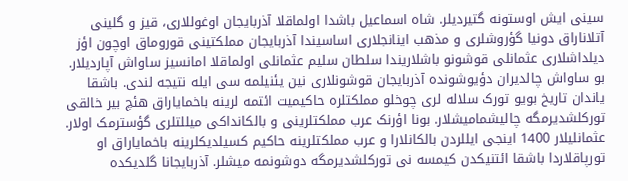سینی ایش اوستونه گتیردیلر. شاه اسماعیل باشدا اولماقلا آذربایجان اوغوللاری، قیز و گلینی آتلاناراق دونیا گؤروشلری و مذهب اینانجلاری اساسیندا آذربایجان مملکتینی قوروماق اوچون اؤز دیلداشلاری عثمانلی قوشونو باشلاریندا سلطان سلیم عثمانلی اولماقلا امانسیز ساواش آپاردیلار. بو ساواش چالدیران دؤیوشونده آذربایجان قوشونلاری نین یئنیلمه سی ایله نتیجه لندی. باشقا یاندان تاریخ بویو تورک سلاله لری چوخلو مملکتلره حاکیمیت ائتمه لرینه باخمایاراق هئچ بیر خالقی تورکلشدیرمگه چالیشمامیشلار. بونا اؤرنک عرب مملکتلرینی و بالکانداکی میللتلری گؤسترمک اولار. عثمانلیلار 1400 اینجی ایللردن بالکانلارا و عرب مملکتلرینه حاکیم کسیلدیکلرینه باخمایاراق او تورپاقلاردا باشقا ائتنیکدن کیمسه نی تورکلشدیرمگه دوشونمه میشلر. آذربایجانا گلدیکده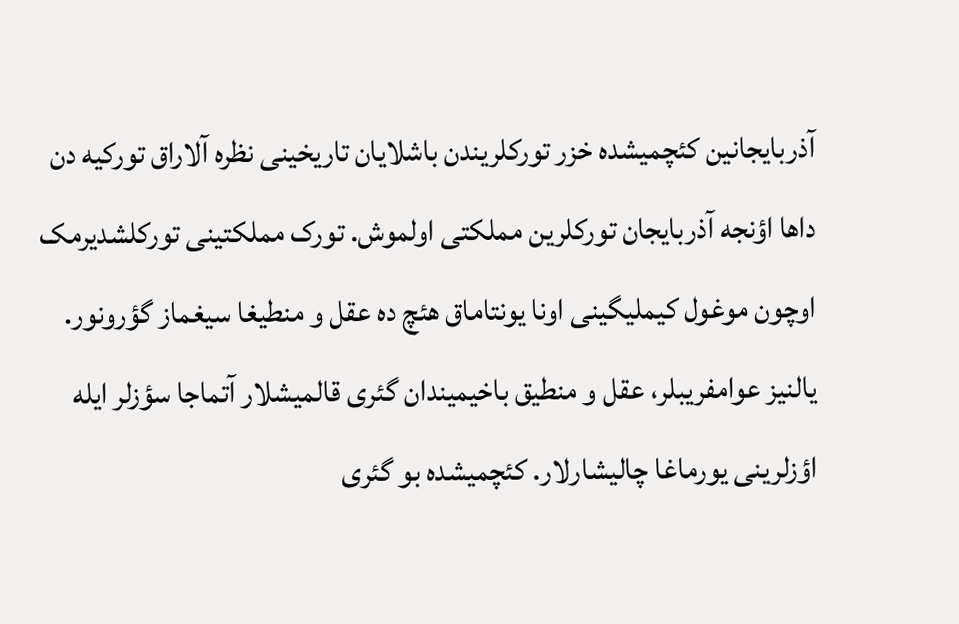آذربایجانین کئچمیشده خزر تورکلریندن باشلایان تاریخینی نظره آلاراق تورکیه دن داها اؤنجه آذربایجان تورکلرین مملکتی اولموش. تورک مملکتینی تورکلشدیرمک اوچون موغول کیملیگینی اونا یونتاماق هئچ ده عقل و منطیغا سیغماز گؤرونور. یالنیز عوامفریبلر، عقل و منطیق باخیمیندان گئری قالمیشلار آتماجا سؤزلر ایله اؤزلرینی یورماغا چالیشارلار. کئچمیشده بو گئری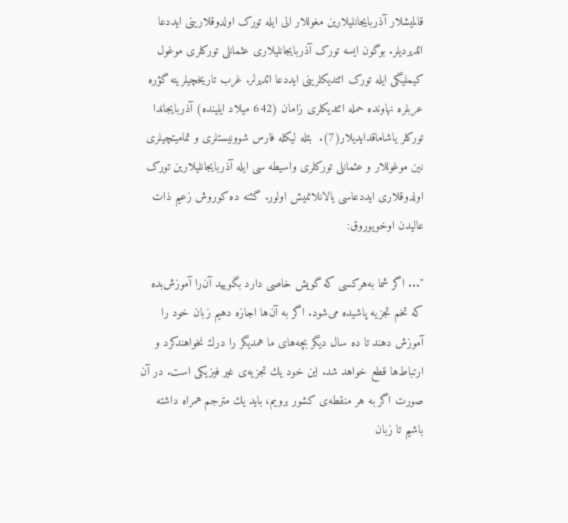قالمیشلار آذربایجانلیلارین مغوللار الی ایله تورک اولدوقلارینی ایددعا ائدیردیلر. بوگون ایسه تورک آذربایجانلیلاری عثمانلی تورکلری موغول کیملیگی ایله تورک ائتدیکلرینی ایددعا ائدیرلر. غرب تاریخچیلرینه گؤره عربلره نهاونده حمله ائتدیکلری زامان (642 میلاد ایلینده) آذربایجاندا تورکلر یاشاماقدایدیلار(7).  بئله لیکله فارس شوونیستلری و تمامیتچیلری نین موغوللار و عثمانلی تورکلری واسیطه سی ایله آذربایجانلیلارین تورک اولدوقلاری ایددعاسی یالانلانمیش اولور. گئنه ده کوروش زعیم ذات عالیدن اوخویوروق:

"... اگر شما به‌هركسی كه گويش خاصی دارد بگوييد آن‌را آموزش‌بده كه تخم تجزيه پاشيده می‌شود. اگر به آن‌ها اجازه دهيم زبان خود را آموزش دهند تا ده سال ديگر بچه‌های ما همديگر را درك نخواهندكرد و ارتباط‌ها قطع خواهد شد. اين خود يك تجزيه‌ی غير فيزيكی است. در آن صورت اگر به هر منقطه‌ی كشور برويم، بايد يك مترجم همراه داشته باشيم تا زبان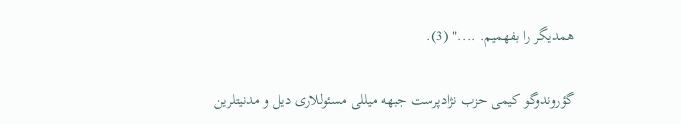همديگر را بفهميم. ...." (3).

گؤروندوگو کیمی حزب نژادپرست جبهه میللی مسئوللاری دیل و مدنیتلرین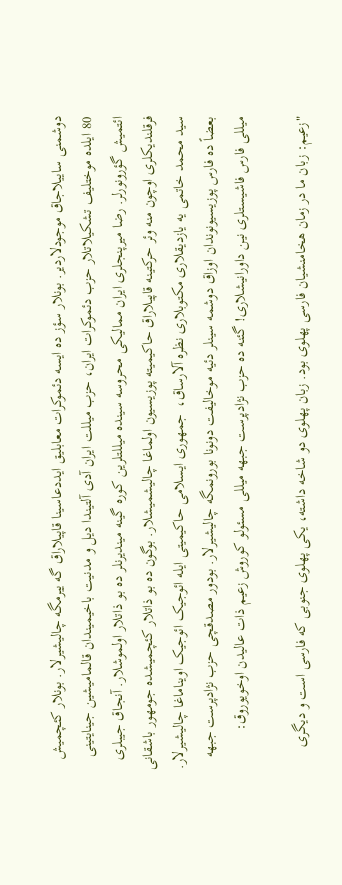دوشمنی ساییلاجاق موجودلاردیر. بونلار سؤز ده ایسه دئموکرات معابلیق ایددعاسینا قاپیلاراق گه ییرمگه چالیشیرلار. بونلار کئچمیش 80 ایلده موختلیف تشکیلاتلار حزب دئموکرات ایران، حزب میللت ایران آدی آلتیندا دیل و مدنیت باخیمیندان قالمامیشین جینایتینی ائتمیش گؤرونورلر. رضا میرپنجلری ایران ممالیکی محروسه سینده میللتلرین کوره گینه میندیرنلر ده بو ذاتلار اولموشلار. آنجاق جیبلری فرقلندیکلری اوچون منه وئر حرکتینه قاپیلاراق حاکیمیته پوزیسیون اولماغا چالیشمیشلار. بوگون ده بو ذاتلار کئچمیشده جومهور باشقانی سید محمد خاتمی یه یازدیقلاری مکتوبلاری نظره آلارساق،  جمهوری ایسلامی حاکیمیتی ایله ائوجیک ائوجیک اویناماغا چالیشیرلار. بعضاً ده فارس پوزیسیونوندان اوزاق دوشمه سینلر دئیه موخالیفت دونونا بورونمگه چالیشیرلار. بودور مصدقچی حزب نژادپرست جبهه میللی فارس فاشیستلری نین داورانیشلاری! گئنه ده حزب نژادپرست جبهه میللی مسئولو کوروش زعیم ذات عالیدن اوخویوروق:

"زعيم: زبان ما در زمان هخامنشيان فارسی پهلوی بود. زبان پهلوی دو شاخه داشته، يكی پهلوی جنوبی كه فارسی است و ديگری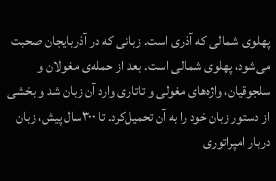پهلوی شمالی كه آذری است. زبانی كه در آذربايجان صحبت می‌شود، پهلوی شمالی است. بعد از حمله‌ی مغولان و سلجوقيان، واژه‌های مغولی و تاتاری وارد آن زبان شد و بخشی از دستور زبان خود را به آن تحميل‌كرد. تا ٣٠٠سال پيش، زبان دربار امپراتوری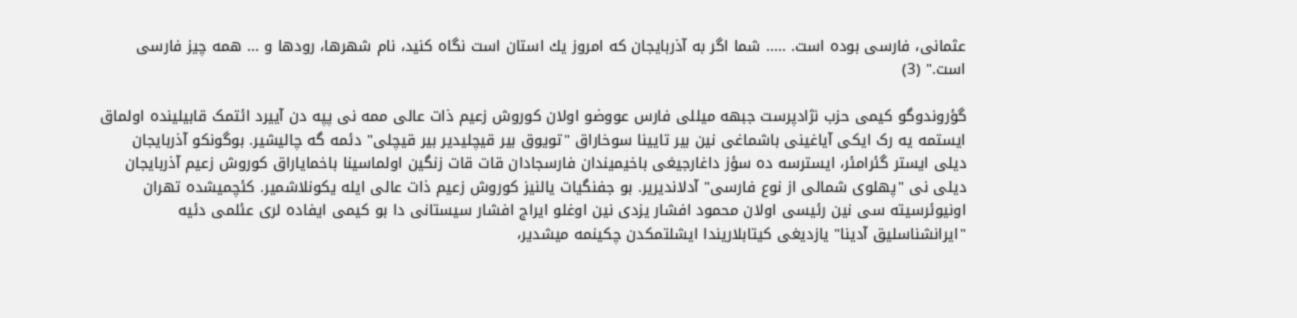عثمانی، فارسی بوده است. ..... شما اگر به آذربايجان كه امروز يك استان است نگاه كنيد، نام شهرها، رودها و ... همه چيز فارسی است." (3)

گؤروندوگو کیمی حزب نژادپرست جبهه میللی فارس عووضو اولان کوروش زعیم ذات عالی ممه نی پپه دن آییرد ائتمک قابیلینده اولماق ایستمه یه رک ایکی آیاغینی باشماغی نین بیر تایینا سوخاراق "تویوق بیر قیچلیدیر بیر قیچلی" دئمه گه چالیشیر. بوگونکو آذربایجان دیلی ایستر گئرامئر، ایسترسه ده سؤز داغارجیغی باخیمیندان فارسجادان قات قات زنگین اولماسینا باخمایاراق کوروش زعیم آذربایجان دیلی نی "پهلوی شمالی از نوع فارسی" آدلاندیریر. بو جفنگیات یالنیز کوروش زعیم ذات عالی ایله یکونلاشمیر. کئچمیشده تهران اونیوئرسیته سی نین رئیسی اولان محمود افشار یزدی نین اوغلو ایراج افشار سیستانی دا بو کیمی ایفاده لری عئلمی دئیه "ایرانشناسلیق آدینا" یازدیغی کیتابلاریندا ایشلتمکدن چکینمه میشدیر،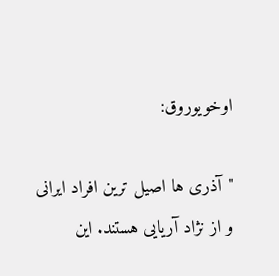اوخویوروق:

"آذری ها اصیل ترین افراد ایرانی و از نژاد آریایی هستند. این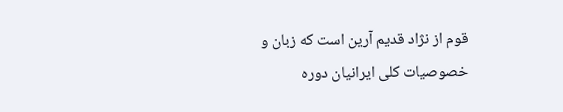قوم از نژاد قدیم آرین است که زبان و خصوصیات کلی ایرانیان دوره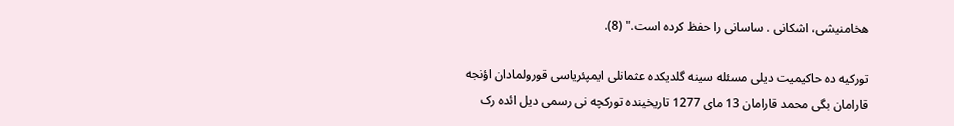هخامنیشی، اشکانی . ساسانی را حفظ کرده است." (8).

تورکیه ده حاکیمیت دیلی مسئله سینه گلدیکده عثمانلی ایمپئریاسی قورولمادان اؤنجه قارامان بگی محمد قارامان 13 مای 1277 تاریخینده تورکچه نی رسمی دیل ائده رک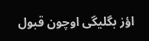اؤز بگلیگی اوچون قبول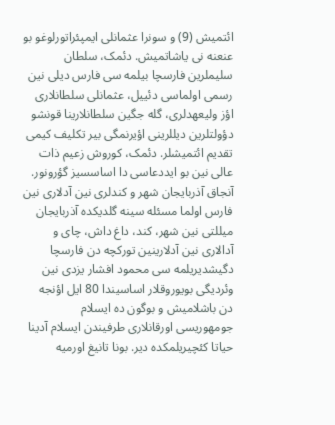ائتمیش (9) و سونرا عثمانلی ایمپئراتورلوغو بو عنعنه نی یاشاتمیش. دئمک، سلطان سلیملرین فارسچا بیلمه سی فارس دیلی نین رسمی اولماسی دئییل، عثمانلی سلطانلاری اؤز ولیعهدلری، گله جگین سلطانلارینا قونشو دؤولتلرین دیللرینی اؤیرنمگی بیر تکلیف کیمی تقدیم ائتمیشلر. دئمک، کوروش زعیم ذات عالی نین بو ایددعاسی دا اساسسیز گؤرونور. آنجاق آذربایجان شهر و کندلری نین آدلاری نین فارس اولما مسئله سینه گلدیکده آذربایجان میللتی نین شهر، کند، داغ داش، چای و آدالاری نین آدلارینین تورکچه دن فارسچا دگیشدیریلمه سی محمود افشار یزدی نین وئردیگی بویوروقلار اساسیندا 80 ایل اؤنجه دن باشلامیش و بوگون ده ایسلام جومهوریسی اورقانلاری طرفیندن ایسلام آدینا حیاتا کئچیریلمکده دیر. بونا تانیغ اورمیه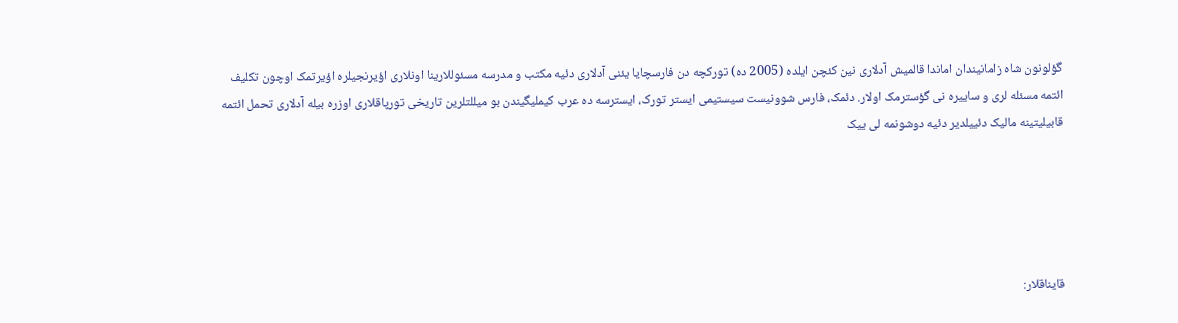گؤلونون شاه زامانیندان اماندا قالمیش آدلاری نین کئچن ایلده (2005 ده) تورکچه دن فارسچایا یئنی آدلاری دئیه مکتب و مدرسه مسئوللارینا اونلاری اؤیرنجیلره اؤیرتمک اوچون تکلیف ائتمه مسئله لری و ساییره نی گؤسترمک اولار. دئمک، فارس شوونیست سیستیمی ایستر تورک، ایسترسه ده عرب کیملیگیندن بو میللتلرین تاریخی تورپاقلاری اوزره بیله آدلاری تحمل ائتمه قابیلیتینه مالیک دئییلدیر دئیه دوشونمه لی ییک





قایناقلار: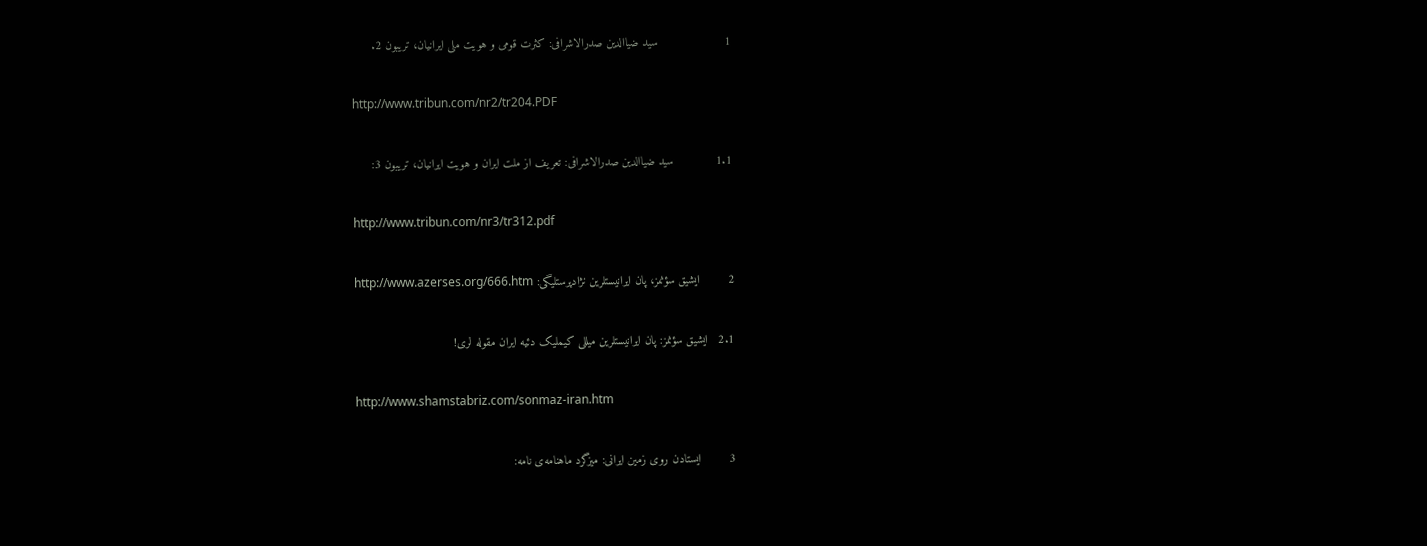1                   سید ضیاالدین صدرالاشرافی: كثرت‌ قومی‌ و هویت‌ ملی‌ ایرانیان‌، تریبون 2.

http://www.tribun.com/nr2/tr204.PDF

1.1            سید ضیاالدین صدرالاشرافی: تعریف‌ از ملت‌ ایران‌ و هویت‌ ایرانیان، تریبون 3:

http://www.tribun.com/nr3/tr312.pdf

2        ایشیق سؤنمز، پان ایرانیستلرین نژادپرستلیگی: http://www.azerses.org/666.htm

2.1   ایشیق سؤنمز: پان ایرانیستلرین میللی کیملیک دئیه ایران مقوله لری!

http://www.shamstabriz.com/sonmaz-iran.htm

3        ايستادن روی زمين ايرانی: ميزگرد ماهنامه‌ی نامه: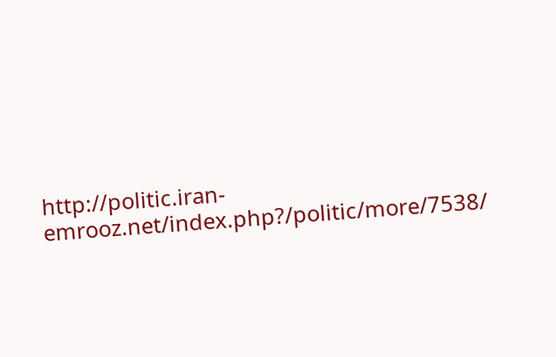http://politic.iran-emrooz.net/index.php?/politic/more/7538/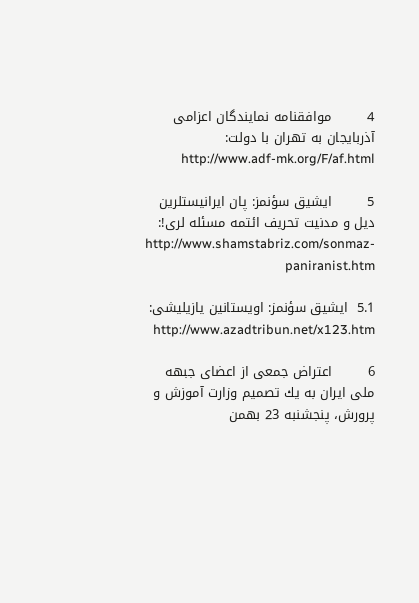4        موافقنامه نمايندگان اعزامی آذربايجان به تهران با دولت: http://www.adf-mk.org/F/af.html

5        ایشیق سؤنمز: پان ایرانیستلرین دیل و مدنیت تحریف ائتمه مسئله لری!: http://www.shamstabriz.com/sonmaz-paniranist.htm

5.1  ایشیق سؤنمز: اویستانین یازیلیشی: http://www.azadtribun.net/x123.htm

6        اعتراض جمعی از اعضای جبهه ملی ايران به يك تصميم وزارت آموزش و پرورش، پنجشنبه 23 بهمن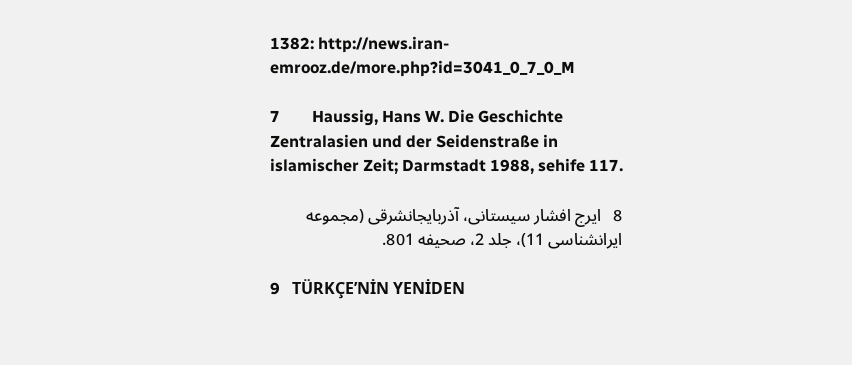1382: http://news.iran-emrooz.de/more.php?id=3041_0_7_0_M

7        Haussig, Hans W. Die Geschichte Zentralasien und der Seidenstraße in islamischer Zeit; Darmstadt 1988, sehife 117.

8   ایرج افشار سیستانی، آذربایجانشرقی (مجموعه ایرانشناسی 11)، جلد 2، صحیفه 801.

9   TÜRKÇE’NİN YENİDEN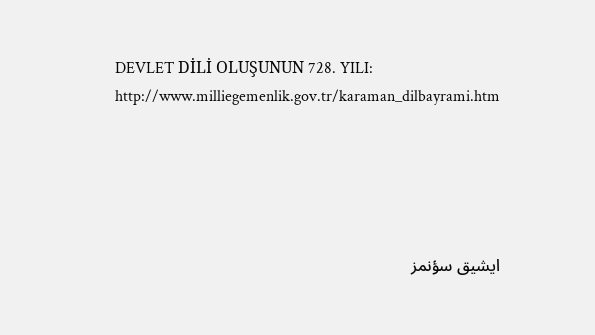DEVLET DİLİ OLUŞUNUN 728. YILI: http://www.milliegemenlik.gov.tr/karaman_dilbayrami.htm





ایشیق سؤنمز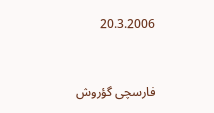20.3.2006



فارسچی گؤروش